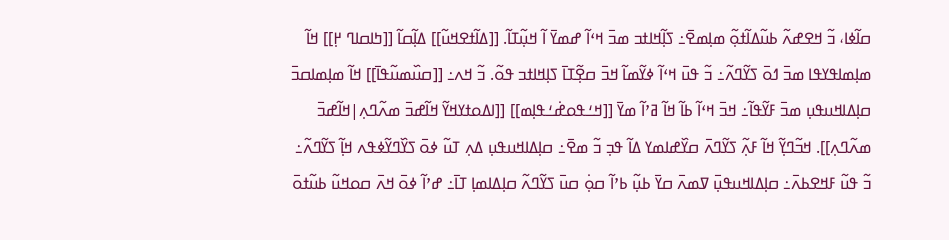ߛߊ߬ߦߊ، ߏ߬ ߞߐߝߍ߬ ߕߎ߬ߡߊ߬ߙߋ߲߬ ߘߊ߲ߘߐ߫߸ ߖߊ߲߬ߞߊߙߏ ߘߏ߫ ߞߵߊ߬ ߝߘߌ߫ ߊ߬ ߞߎ߲߬ߠߊ߬. [[ߡߊ߬ߙߐߞߎ߬]] ߡߊ߲߬ߛߊ߬ [[ߤߊߛߊߣ ߂߲]] ߞߊ߬ ߘߊ߲ߘߊߟߌߟߊ ߘߏ߫ ߗߋ߫ ߖߌ߬ߣߍ߬߸ ߏ߬ ߟߎ߫ ߞߵߊ߬ ߦߌ߬ߘߊ߬ ߞߏ߫ ߛߐ߲߬ߠߊ߫ ߖߊ߲ߞߊߙߏ ߟߋ߬. ߏ߬ ߞߍ߸ [[ߛߎ߰ߘߎ߬ߟߊ߫]] ߞߊ߬ ߘߊ߲ߘߊߛߏ߫ ߛߊ߲ߡߊߞߎߟߎ߲ ߘߏ߫ ߓߌ߬ߟߊ߬߸ ߞߏ߫ ߞߵߊ߬ ߕߊ߬ ߞߊ߬ ߥߴߊ߬ ߘߌ߫ [[ߞߑߟߋߝ߭ߑߟߊ߲ߘ]] [[ߊߡߋߙߌߞߌ߬ ߞߊ߬ߝߏ߫ ߘߍ߬ߣߍ߲|ߞߊ߬ߝߏ߫ ߘߍ߬ߣߍ߲]]. ߞߏ߬ߣߌ߲߬ ߞߊ߬ ߓߍ߲߬ ߖߌ߬ߣߍ߫ ߛߌ߰ߝߊߘߌ ߡߊ߬ ߟߏ߲ ߏ߬ ߘߐ߫߸ ߛߊ߲ߡߊߞߎߟߎ߲ ߡߍ߲ ߠߎ߬ ߦߋ߫ ߖߌ߰ߣߌ߬ߦߟߍ ߞߊ߲߬ ߖߌ߬ߣߍ߬߸ ߏ߬ ߟߎ߬ ߓߞߐߕߍ߫߸ ߛߊ߲ߡߊߞߎߟߎ߲߫ ߜߘߍ߫ ߛߌ߫ ߕߎ߲߬ ߕߴߊ߬ ߛߋ߲߭ ߛߎ߫ ߖߌ߬ߣߍ߬ ߛߊ߲ߡߊߘߊ߲ ߠߊ߫߸ ߝߴߊ߬ ߦߋ߫ ߞߍ߫ ߛߋߞߎ߬ ߕߎ߬ߙߋ߫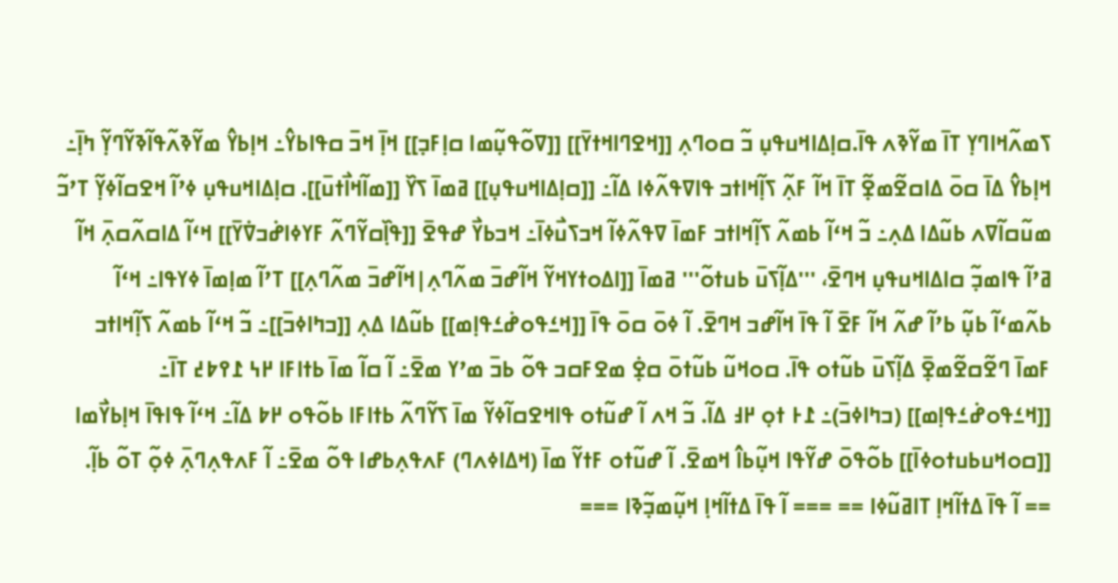ߖߘߍ߬ߞߊߣߌ߲ ߠߊ߫ ߘߌ߬ߢߍ ߟߊ߫.ߛߊ߲ߡߊߞߎߟߎ߲ ߏ߬ ߛߋߣߍ߲ [[ߞߐߣߊߞߙߌ߫]] [[ߜߋ߬ߟߎ߲߬ߘߊ ߛߊ߲ߓߏ߲]] ߞߊ߲߫ ߞߏ߫ ߛߟߊߕߌ߮߸ ߞߊ߲ߕߌ߮ ߘߌ߬ߢߍ߬ߟߊ߬ߢߌ߬ߣߌ߲߬ ߤߊ߲߫߸ ߞߊ߲ߕߌ߮ ߡߊ߫ ߛߋ߫ ߡߊߛߐ߬ߘߐ߲߬ ߠߊ߫ ߞߊ߬ ߓߍ߲߬ ߖߊ߲߬ߞߊߙߏ ߟߊߜߟߍ߬ߦߊ ߡߊ߬߸ [[ߛߊ߲ߡߊߞߎߟߎ߲]] ߥߘߊ߫ ߖߌ߰ [[ߘߊ߬ߞߊ߯ߙߎ߫]]. ߛߊ߲ߡߊߞߎߟߎ߲ ߦߴߊ߬ ߞߐߛߊ߬ߦߌ߲߬ ߠߴߏ߬ ߘߎ߬ߛߊ߬ߜߍ ߕߎ߬ߡߊ ߡߍ߲߸ ߏ߬ ߞߵߊ߬ ߕߘߍ߬ ߖߊ߲߬ߞߊߙߏ ߓߘߊ߫ ߜߟߍ߬ߦߊ߬ ߞߏߖߎ߯ߦߊ߫߸ ߞߏߕߌ߯ ߝߟߐ߫ [[ߟߊ߲߰ߛߌ߬ߣߍ߬ ߓߌߦߊߝ߭ߏߜ߭ߌ߫]] ߞߵߊ߬ ߡߊߛߍ߬ߛߍ߲߫ ߞߊ߬ ߥߴߊ߬ ߟߊߘߏ߲߬ ߛߊߡߊߞߎߟߎ߲ ߞߣߐ߫، '''ߡߊ߲߬ߖߎ߫ ߕߎߙߋ߬''' ߥߘߊ߫ [[ߊߡߋߙߌߞߌ߬ ߞߊ߬ߝߏ߫ ߘߍ߬ߣߍ߲|ߞߊ߬ߝߏ߫ ߘߍ߬ߣߍ߲]] ߠߴߊ߬ ߘߊ߲ߘߊ߫ ߦߌߟߊ߸ ߞߵߊ߬ ߕߍ߬ߘߵߊ߬ ߕߎ߲߬ ߕߴߊ߬ ߝߍ߬ ߞߊ߬ ߓߐ߫ ߊ߬ ߟߊ߫ ߞߊ߬ߝߏ ߞߣߐ߫. ߊ߬ ߦߋ߫ ߛߋ߫ ߟߊ߫ [[ߞߑߟߋߝ߭ߑߟߊ߲ߘ]] ߕߎ߬ߡߊ ߡߍ߲ [[ߏߤߊߦߏ߫]]߸ ߏ߬ ߞߵߊ߬ ߕߘߍ߬ ߖߊ߲߬ߞߊߙߏ ߓߘߊ߫ ߣߐ߬ߛߐ߬ߘߐ߲߫ ߡߊ߲߬ߖߎ߫ ߕߎ߬ߙߋ ߟߊ߫. ߛߋߞߎ߬ ߕߎ߬ߙߋ߫ ߛߐ߲߭ ߘߐߓߛߏ ߟߋ߬ ߕߏ߫ ߘߴߌ ߘߐ߫߸ ߊ߬ ߛߊ߬ ߘߊ߫ ߕߙߊߓߊ ߂߆ ߁߉߈߄ ߠߊ߫߸ [[ߞߑߟߋߝ߭ߑߟߊ߲ߘ]] (ߏߤߊߦߏ߫)߸ ߁߅ ߙߋ߲ ߂߃ ߡߊ߬. ߏ߬ ߞߍ ߊ߬ ߝߎ߬ߙߋ ߟߊߞߐߛߊ߬ߦߌ߬ ߘߊ߫ ߖߌ߬ߣߍ߬ ߕߙߊߓߊ ߕߋ߬ߟߋ ߂߈ ߡߊ߬߸ ߞߵߊ߬ ߟߊߟߊ߫ ߞߊ߲ߕߌ߯ߘߊ [[ߛߋߞߎߕߎߙߋߦߊ߫]] ߕߋ߬ߟߋ߫ ߝߌ߬ߟߊ ߞߎ߲߬ߕߊ߮ ߞߘߐ߫. ߊ߬ ߝߎ߬ߙߋ ߓߙߌ߬ ߘߊ߫ (ߞߡߊߦߍߣ) ߓߍߟߍ߲ߕߝߊ ߟߋ߬ ߘߐ߫߸ ߊ߬ ߓߍߟߍ߲ߣߍ߲߫ ߦߋ߲߬ ߠߋ߬ ߕߊ߲߬. == ߊ߬ ߟߊ߫ ߡߙߊ߬ߞߊ߲ ߠߊߥߎ߬ߦߊ == === ߊ߬ ߟߊ߫ ߡߙߊ߬ߞߊ߲ ߞߎ߲߬ߘߏ߲߬ߢߊ ===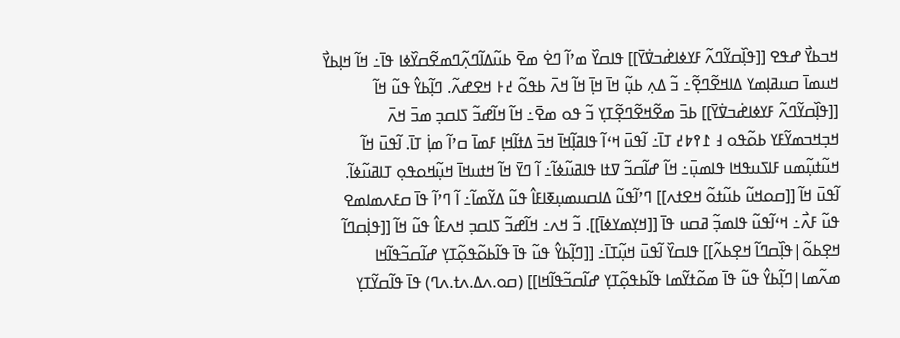ߞߏߕߌ߯ ߝߟߐ [[ߟߊ߲߰ߛߌ߬ߣߍ߬ ߓߌߦߊߝ߭ߏߜ߭ߌ߫]] ߟߊߛߌ߰ ߘߴߊ߬ ߣߐ߭ ߘߐ߫ ߕߎ߬ߡߊ߬ߣߍ߲߬ߣߘߐ߬ߛߌ߰ߦߊ ߟߊ߫߸ ߞߊ߬ ߞߊ߲ߕߌ߯ ߞߎߘߊ߫ ߛߎߥߊ߲ߘߌ ߡߊߞߐ߬ߣߐ߲߬߸ ߏ߬ ߡߍ߲ ߕߎ߲߬ ߞߊ߫ ߞߊ߲߫ ߞߊ߬ ߞߍ߫ ߕߟߋ߬ ߄߅ ߞߐߝߍ߬. ߣߊ߲߬ߕߌ߮ ߟߎ߬ ߞߊ߬ [[ߟߊ߲߰ߛߌ߬ߣߍ߬ ߓߌߦߊߝ߭ߏߜ߭ߌ߫]] ߕߏ߫ ߘߐ߬ߞߐ߬ߣߐ߲߬ߠߌ߲ ߏ߬ ߟߋ ߘߐ߫߸ ߞߊ߬ ߞߊ߬ߝߏ߬ ߖߊߛߏ߲ ߘߏ߫ ߞߍ߫ ߞߏ߲ߞߏߘߌ߬ߓߌ ߕߋ߬ߟߋ ߃ ߁߉߈߄ ߠߊ߫߸ ߊ߬ߟߎ߫ ߞߵߊ߬ ߟߊߥߊ߲߬ߞߊ߫ ߞߏ߫ ߡߙߊ߬ߞߊ߲ ߓߘߊ߫ ߛߴߊ߬ ߘߊ߲߭ ߠߊ߫. ߊ߬ߟߎ߫ ߞߊ߬ ߞߎ߬ߙߎ߲߬ߘߎ ߓߊߖߎߟߞߊ ߟߊߘߎ߲߫߸ ߞߊ߬ ߝߊ߬ߛߏ߬ ߜߙߊ ߟߊߥߎ߬ߦߊ߬߸ ߊ߬ ߣߌ߫ ߞߊ߬ ߞߙߎߞߊ߫ ߞߎ߲߬ߞߋߟߋ߲ ߠߊߥߎ߬ߦߊ߬. ߊ߬ߟߎ߫ ߞߊ߬ [[ߛߋߞߎ߬ ߕߎ߬ߙߋ߬ ߞߐߙߍ]] ߣߴߊ߬ߟߎ߬ ߡߊߛߎߘߎ߲ߧߊߓߊ߮ ߟߎ߬ ߡߌ߬ߘߊ߬߸ ߊ߬ ߣߴߊ߬ ߟߊ߫ ߛߓߍߘߊߘߐ ߟߎ߬ ߓߍ߯߸ ߞߵߊ߬ߟߎ߬ ߟߊߘߏ߲߬ ߥߛߎ ߟߊ߫ [[ߞߌ߲ߘߌߦߊ߫]]. ߏ߬ ߞߍ߸ ߞߊ߬ߝߏ߬ ߖߊߛߏ߲ ߞߍߓߊ߮ ߟߎ߬ ߞߊ߬ [[ߟߊ߲߭ߛߣߊ߬ ߞߐ߲ߕߋ߬|ߟߊ߲߰ߛߣߊ߬ ߞߐ߲ߕߍ߬]] ߟߊߛߌ߰ ߊ߬ߟߎ߫ ߞߎ߲߬ߠߊ߫߸ [[ߣߊ߲߬ߕߌ߮ ߟߎ߬ ߟߊ߫ ߟߊ߬ߕߋ߬ߟߋ߲߬ߠߌ߲ ߝߊ߬ߛߏ߬ߟߊ߬ߞߊ ߘߍ߬ߘߊ|ߣߊ߲߬ߕߌ߮ ߟߎ߬ ߟߊ߫ ߘߋ߬ߙߌ߬ߘߊ ߟߊ߬ߕߟߋ߲߬ߠߌ߲ ߝߊ߬ߛߏ߬ߟߊ߬ߞߊ]] (ߛߋ.ߍߡ.ߍߙ.ߍߣ) ߟߊ߫ ߟߊ߬ߛߌ߬ߠߌ߲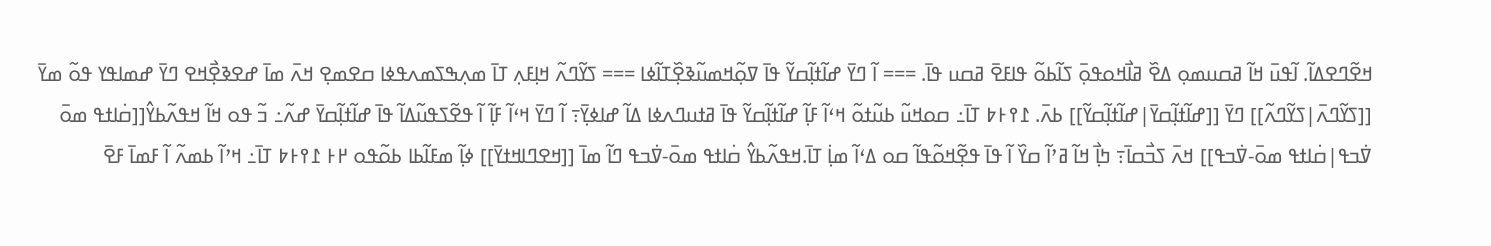ߞߐ߬ߣߐߡߊ߬. ߊ߬ߟߎ߫ ߞߊ߬ ߥߛߎߘߋ߲ ߡߐ߰ ߥߊ߯ߞߋߟߋ߲߫ ߖߊ߬ߕߋ߬ ߟߊߓߐ߫ ߥߛߎ ߟߊ߫. === ߊ߬ ߣߌ߫ ߝߊ߬ߙߊ߲߬ߛߌ߬ ߟߊ߫ ߜߋ߲߬ߞߘߎ߬ߢߐ߲߰ߠߊ߬ߦߊ === ߖߌ߬ߣߍ߬ ߞߊ߲ߓߍ߲ ߠߊ߫ ߘߍ߲ߒߖߘߍߟߦߊ ߛߐߘߐ߲ ߞߍ߫ ߘߊ߫ ߝߐߢߐ߲߯ߞߐ ߣߌ߫ ߝߘߊߟߌ ߟߋ߬ ߘߌ߫ [[ߖߌ߬ߣߍ߫|ߖߌ߬ߣߍ߬]] ߣߌ߫ [[ߝߊ߬ߙߊ߲߬ߛߌ߫|ߝߊ߬ߙߊ߲߬ߛߌ߬]] ߕߍ߫. ߁߉߅߈ ߠߊ߫߸ ߛߋߞߎ߬ ߕߎ߬ߙߋ߬ ߞߵߊ߬ ߓߊ߲߬ ߝߊ߬ߙߊ߲߬ߛߌ߬ ߟߊ߫ ߥߙߎߣߍߦߊ ߡߊ߬ ߝߊߦߌ߲߫߹ ߊ߬ ߣߌ߫ ߞߵߊ߬ ߓߊ߲߬ ߊ߬ ߟߐ߬ߖߟߎ߬ߡߊ߬ ߟߊ߫ ߝߊ߬ߙߊ߲߬ߛߌ߫ ߝߍ߬߸ ߏ߬ ߟߋ ߞߊ߬ ߞߟߍ߬ߕߌ߮[[ߛ߭ߊߙߟ ߘߋ߫ ߜ߭ߏߟ|ߛ߭ߊߙߟ ߘߋ߫-ߜ߭ߏߟ]] ߞߍ߫ ߖߏ߯ߛߊ߫߹ ߤߊ߲߯ ߞߊ߬ ߥߴߊ߬ ߛߌ߰ ߊ߬ ߟߊ߫ ߟߐ߲߬ߞߋ߬ߟߊ߬ ߛߋ ߡߵߊ߬ ߘߊ߲߭ ߠߊ߫.ߞߟߍ߬ߕߌ߮ ߛ߭ߊߙߟ ߘߋ߫-ߜ߭ߏߟ ߣߊ߬ ߘߊ߫ [[ߞߐߣߊߞߙߌ߫]] ߦߊ߲߬ ߘߓߊ߬ߕߊ ߕߋ߬ߟߋ ߂߅ ߁߉߅߈ ߠߊ߫߸ ߞߴߊ߬ ߕߘߍ߬ ߊ߬ ߓߘߊ߫ ߓߐ߫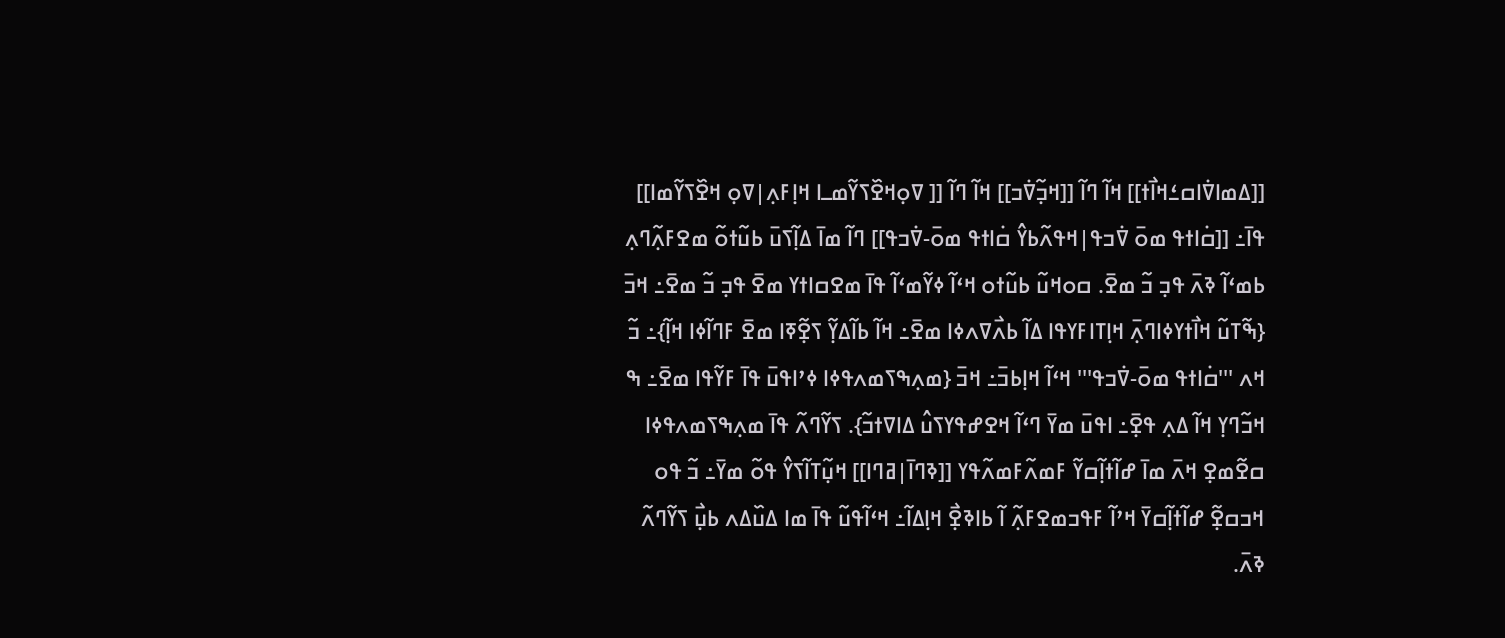[[ߡߘߊߜ߭ߊߛߑߞߊ߯ߙ]] ߞߊ߬ ߣߊ߬ [[ߞߏ߲߬ߜ߭ߏ]] ߞߊ߬ ߣߊ߬ [[ ߜߋ߲ߞߐ߰ߖߌ߬ߘߺߊ ߞߊ߲ߓߍ߲|ߜߋ߲ ߞߐ߰ߖߌ߬ߘߊ]] ߟߊ߫߸ [[ߛ߭ߊߙߟ ߘߋ߫ ߜ߭ߏߟ|ߞߟߍ߬ߕߌ߮ ߛ߭ߊߙߟ ߘߋ߫-ߜ߭ߏߟ]] ߣߊ߬ ߘߊ߫ ߡߊ߲߬ߖߎ߫ ߕߎ߬ߙߋ߬ ߘߐߓߍ߲߬ߣߍ߲ ߕߘߵߊ߬ ߢߍ߫ ߟߏ߲ ߏ߬ ߘߐ߫. ߛߋߞߎ߬ ߕߎ߬ߙߋ ߞߵߊ߬ ߦߌ߬ߘߵߊ߬ ߟߊ߫ ߘߐߛߊߙߌ ߘߐ߫ ߟߏ߲ ߏ߬ ߘߐ߫߸ ߞߏ߫ {ߒ߬ߠߎ߬ ߞߊ߯ߙߌߦߊߣߍ߲߫ ߞߊ߲ߠߊߓߌߟߊ ߡߊ߬ ߕߍ߯ߜߍߦߊ ߘߐ߫߸ ߞߊ߬ ߕߊ߬ߡߌ߲߬ ߖߐ߲߬ߧߊ ߘߐ߫ ߓߣߊ߬ߦߊ ߞߊ߲߬}߸ ߏ߬ ߞߍ '''ߛ߭ߊߙߟ ߘߋ߫-ߜ߭ߏߟ''' ߞߵߊ߬ ߞߊ߲ߕߏ߫߸ ߞߏ߫ {ߘߍ߲ߒߖߘߍߟߦߊ ߦߴߊߟߎ߫ ߟߊ߫ ߓߌ߬ߟߊ ߘߐ߫߸ ߒ ߞߏ߬ߣߌ߲ ߞߊ߬ ߡߍ߲ ߟߐ߲߫߸ ߊߟߎ߫ ߘߌ߫ ߣߵߊ߬ ߞߐߝߟߌߖߎ߮ ߡߊߜߙߏ߬}. ߖߌ߬ߣߍ߬ ߟߊ߫ ߘߍ߲ߒߖߘߍߟߦߊ ߛߐ߬ߘߐ߲ ߞߍ߫ ߘߊ߫ ߝߊ߬ߙߊ߲߬ߛߌ߬ ߓߘߍ߬ߓߘߍ߬ߟߌ [[ߢߣߊ߫|ߥߣߊ]] ߞߎ߲߬ߠߊ߬ߖߌ߮ ߟߋ߬ ߘߌ߫߸ ߏ߬ ߟߋ ߞߏߛߐ߲߬ ߝߊ߬ߙߊ߲߬ߛߌ߫ ߞߴߊ߬ ߓߟߏߘߐߓߍ߲߬ ߊ߬ ߕߊߢߐ߲߯ ߞߊ߲ߡߊ߬߸ ߞߵߊ߬ߟߎ߬ ߟߊ߫ ߘߊ ߡߎ߰ߡߍ ߕߎ߲߯ ߖߌ߬ߣߍ߬ ߢߍ߫.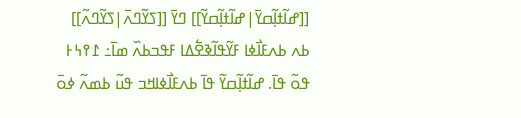[[ߝߊ߬ߙߊ߲߬ߛߌ߫|ߝߊ߬ߙߊ߲߬ߛߌ߬]] ߣߌ߫ [[ߖߌ߬ߣߍ߫|ߖߌ߬ߣߍ߬]] ߕߍ ߕߍߓߊ߯ߦߊ ߓߌ߬ߟߊ߬ߢߐ߱ߡߊ ߓߟߏߕߍ߰ ߘߊ߫߸ ߁߉߆߅ ߟߋ߬ ߟߊ߫. ߝߊ߬ߙߊ߲߬ߛߌ߬ ߟߊ߫ ߕߍߓߊ߯ߦߊߞߏ ߟߎ߬ ߕߘߍ߬ ߦߋ߫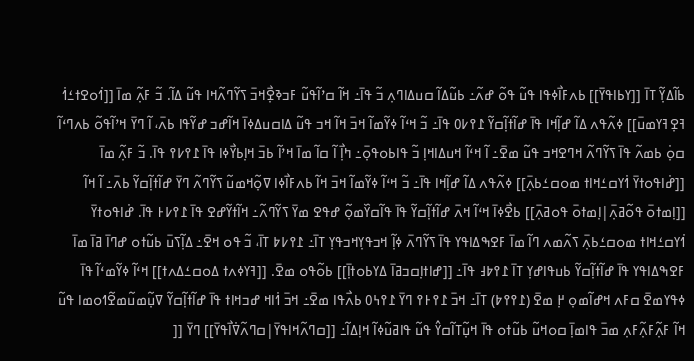ߕߊ߬ߡߌ߲߬ ߠߊ߫ [[ߌߕߊߟߌ߫]] ߕߍߓߊ߯ߦߟߊ ߟߎ߬ ߟߋ߬ ߝߍ߬߸ ߕߎ߬ߡߊ߬ ߛߎߡߊߣߍ߲ ߏ߬ ߟߊ߫߸ ߞߊ߬ ߛߴߊ߬ߟߎ߬ ߓߏߢߐ߲߯ߞߏ߫ ߖߌ߬ߣߍ߬ߞߊ ߟߎ߬ ߡߊ߬. ߏ߬ ߓߍ߲߬ ߘߊ߫ [[ߗ߭ߋߐߙߑߗ߭ ߔߐ߲ߔߌߘߎ߫]] ߦߍ߬ߟߍ ߡߊ߬ ߝߊ߲߬ߞߊ ߟߊ߫ ߝߊ߬ߙߊ߲߬ߛߌ߬ ߁߉߇߀ ߟߊ߫߸ ߏ߬ ߞߵߊ߬ ߦߌ߬ߘߊ߬ ߞߏ߫ ߞߊ߬ ߞߏ ߟߎ߬ ߡߊߛߎߡߦߊ߫ ߞߊ߬ߝߏ ߝߌ߬ߟߊ ߕߍ߫، ߊ߬ ߣߌ߫ ߞߴߊ߬ߟߋ߬ ߕߍߣߵߊ߬ ߛߋ߲߭ ߕߘߍ߬ ߟߊ߫ ߖߌ߬ߣߍ߬ ߞߣߐߞߏ ߟߎ߬ ߘߐ߫߸ ߊ߬ ߞߵߊ߬ ߞߎߡߊߞߊ߲ ߏ߬ ߟߊߕߋߟߋ߲߫߸ ߤߊ߲߯ ߊ߬ ߛߊ߬ ߘߊ߫ ߞߴߊ߬ ߕߏ߫ ߞߊ߲ߕߌ߯ߦߊ ߟߊ߫ ߁߉߇߉ ߟߊ߫. ߏ߬ ߓߍ߲߬ ߘߊ߫ [[ߝ߭ߊߟߋߙߌ߫ ߗ߭ߌߛߑߞߊߙ ߘߋߛߑߕߍ߲߫]] ߦߍ߬ߟߍ ߡߊ߬ ߝߊ߲߬ߞߊ ߟߊ߫߸ ߏ߬ ߞߵߊ߬ ߦߌ߬ߘߊ߬ ߞߏ߫ ߞߊ߬ ߕߍߓߊ߯ߦߊ ߜߋ߲߬ߞߘߎ߬ ߖߌ߬ߣߍ߬ ߣߌ߫ ߝߊ߬ߙߊ߲߬ߛߌ߬ ߕߍ߫߸ ߊ߬ ߞߊ߬ [[ߊ߲ߘߙߋ߫ ߟߋ߬ߥߍ߲߫|ߊ߲ߘߙߋ߫ ߟߋߥߍ߲߫]] ߕߐ߯ߦߊ߫ ߞߵߊ߬ ߞߍ߫ ߝߊ߬ߙߊ߲߬ߛߌ߬ ߟߊ߫ ߟߊ߬ߛߌ߰ߘߋ߲߬ ߝߟߐ ߘߌ߫ ߖߌ߬ߣߍ߬߸ ߞߊ߬ߙߌ߬ߝߐ ߟߊ߫ ߁߉߇߅ ߟߊ߫. ߝ߭ߊߟߋߙߌ߫ ߗ߭ߌߛߑߞߊߙ ߘߋߛߑߕߍ߲߫ ߖߍ߬ߘߍ ߣߊ߬ ߘߊ߫ ߓߐߒߡߊߟߌ ߟߊ߫ ߖߌ߬ߣߍ߫ ߦߊ߲߬ ߞߏߟߌ߲ߞߏߟߌ߲ ߠߊ߫߸ ߁߉߇߈ ߠߊ߫، ߏ߬ ߟߋ ߞߐ߫߸ ߡߊ߲߬ߖߎ߫ ߕߎ߬ߙߋ ߝߣߊ߫ ߥߊ߫ ߘߊ߫ ߓߐߒߡߊߟߌ ߟߊ߫ ߝߊ߬ߙߊ߲߬ߛߌ߬ ߕߎߟߊߝߌ߲ ߠߊ߫ ߁߉߈߃ ߟߊ߫߸ [[ߝߊߙߊ߲ߛߏߥߊ߫ ߡߌߕߋߙߊ߲߫]] ߕߋ߬ߟߋ ߘߐ߫. [[ߔߌߦߍߙ ߡߋߛߑߡߍߙ]] ߞߵߊ߬ ߦߌ߬ߘߵߊ߬ ߟߊ߫ ߦߟߌߘߐ߫ ߛߓߍ ߞߝߊ߬ߘߋ߲ ߂߲ ߘߐ߫ (߁߉߉߈) ߠߊ߫߸ ߞߏ߫ ߁߉߅߉ ߣߌ߫ ߁߉߆߀ ߕߍ߯ߟߊ ߘߐ߫߸ ߞߏ߫ ߗ߭ߊߞ ߝߏߞߊߙ ߟߊ߫ ߝߊ߬ߙߊ߲߬ߛߌ߬ ߜߎ߲߬ߘߎ߬ߘߐ߬ߗߋߘߊ ߟߎ߬ ߞߊ߬ ߓߍ߲߬ߓߍ߲߬ߓߍ߲ ߘߏ߫ ߟߊߘߊ߲߫ ߛߋߞߎ߬ ߕߎ߬ߙߋ ߟߊ߫ ߞߎ߲߬ߠߊ߬ߛߌ߮ ߟߎ߬ ߟߊߥߎ߬ߦߊ߬ ߞߊ߲ߡߊ߬߸ [[ߛߣߍ߬ߞߊߟߌ߫|ߛߣߍ߬ߜ߭ߊ߯ߟߌ߫]] ߣߌ߫ [[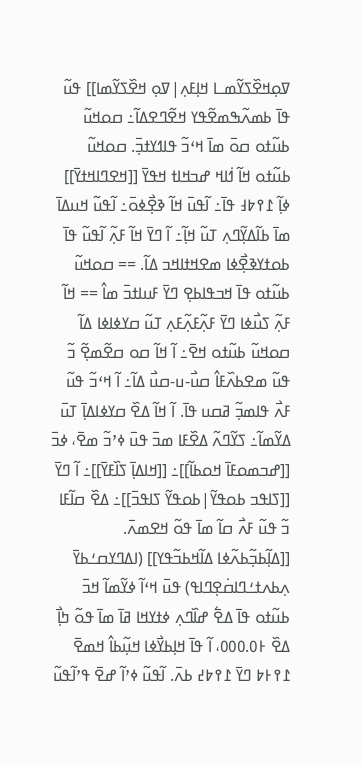ߜߋ߲ߞߐ߰ߖߌ߬ߘߺߊ ߞߊ߲ߓߍ߲|ߜߋ߲ ߞߐ߰ߖߌ߬ߘߊ]] ߟߎ߬ ߟߊ߫ ߕߘߍ߬ߒߘߐ߬ߟߌ ߞߐ߬ߣߐߡߊ߬߸ ߛߋߞߎ߬ ߕߎ߬ߙߋ ߛߋ߫ ߘߊ߫ ߞߵߏ߬ ߟߊߗߌߙߏ߲߫. ߛߋߞߎ߬ ߕߎ߬ߙߋ ߞߊ߬ ߗ߭ߊߞ ߝߏߞߊߙ ߞߟߌ߫ [[ߞߐߣߊߞߙߌ߫]] ߦߊ߲߬ ߁߉߈߃ ߟߊ߫߸ ߊ߬ߟߎ߫ ߞߊ߬ ߢߐ߲߯ߦߋ߫߸ ߊ߬ߟߎ߬ ߞߎߡߊ߫ ߘߊ߫ ߕߊ߬ߡߌ߲߬ߣߍ߲ ߠߎ߬ ߞߊ߲߬߸ ߊ߬ ߣߌ߫ ߞߊ߬ ߓߍ߲߬ ߊ߬ߟߎ߬ ߟߊ߫ ߕߋߙߌߢߐ߲߯ߦߊ ߘߐߞߙߊߞߏ ߡߊ߬. == ߛߋߞߎ߬ ߕߎ߬ߙߋ ߟߊ߫ ߞߏߟߊߕߐ߲ ߣߌ߫ ߓߎߊߙߏ߫ ߘߊ߮ == ߞߊ߬ ߓߍ߲߬ ߖߎ߯ߦߊ ߣߌ߫ ߓߍ߲߬ߓߍ߲߬ߓߍ߲ ߠߎ߬ ߛߌߦߊߦߊ ߡߊ߬ ߛߋߞߎ߬ ߕߎ߬ߙߋ ߞߐ߫߸ ߊ߬ ߞߊ߬ ߛߋ ߛߐ߬ߘߐ߲߬ ߏ߬ ߟߎ߬ ߘߐߕߍ߰ߓߊ߮ ߛߎ߯-ߎ-ߛߎ߯ ߡߊ߬߸ ߊ߬ ߞߵߏ߬ ߟߎ߬ ߓߍ߯ ߟߊߘߏ߲߬ ߥߛߎ ߟߊ߫. ߊ߬ ߞߊ߬ ߡߐ߰ ߛߌߦߊߡߊ߲߫ ߠߎ߫ ߡߌ߬ߘߊ߬߸ ߖߌ߬ߣߍ߬ ߡߐ߰ߓߊ ߘߏ߫ ߟߎ߫ ߦߴߏ߬ ߘߐ߫، ߦߏ߫ [[ߝߏߘߋߓߊ߫ ߞߋߕߊ߬]]߸ [[ߞߊߡߊ߲߫ ߖߊ߰ߓߌ߫]]߸ ߊ߬ ߣߌ߫ [[ߖߊߟߏ ߕߋߟߌ߬|ߕߋߟߌ߬ ߖߊߟߏ߫]]߸ ߡߐ߰ ߛߊ߬ߓߊ ߏ߬ ߟߎ߬ ߓߍ߯ ߛߊ߬ ߘߊ߫ ߟߋ߬ ߞߐߘߍ߫. [[ߡߊ߲߬ߕߏ߲߬ߕߍ߬ߦߊ ߡߊ߬ߞߕߏ߬ߟߌ]] (ߊߡߣߌߛߑߕߌ߫ ߍ߲ߕߍߙߑߣߊߛ߭ߐ߲ߣߊߟ) ߟߎ߫ ߞߵߊ߬ ߦߌ߬ߘߊ߬ ߞߏ߫ ߕߎ߬ߙߋ ߟߊ߫ ߡߐ߱ ߝߊ߰ߣߍ߲ ߦߙߌߞߊ ߥߊ߫ ߘߊ߫ ߟߋ߬ ߤߊ߲߯ ߡߐ߰ ߅߀.߀߀߀، ߊ߬ ߟߊ߫ ߞߊ߲ߕߌ߯ߦߊ ߞߎ߲߬ߕߊ߮ ߞߘߐ߫ ߁߉߅߈ ߣߌ߫ ߁߉߈߄ ߕߍ߫. ߊ߬ߟߎ߬ ߦߴߊ߬ ߝߐ߫ ߟߴߊ߬ߟߎ߬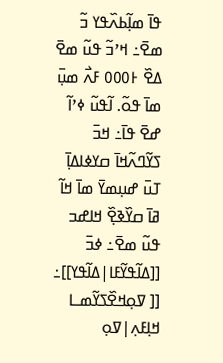ߟߊ߫ ߘߊ߲߬ߕߍ߰ߟߌ ߏ߬ ߘߐ߫߸ ߞߴߏ߬ ߟߎ߬ ߘߐ߫ ߡߐ߰ ߅߀߀߀ ߓߍ߯ ߘߎ߲߫ ߘߊ߫ ߟߋ߬. ߊ߬ߟߎ߬ ߦߴߊ߬ ߝߐ߫ ߟߊ߫߸ ߞߏ߫ ߖߌ߬ߣߍ߬ߞߊ߫ ߛߌߦߊߡߊ߲߫ ߠߎ߫ ߝߎ߲ߘߌ߫ ߘߊ߫ ߞߊ߬ ߥߊ߫ ߛߌ߰ߢߐ߲߰ ߞߊߝߏ ߟߎ߬ ߘߐ߫߸ ߦߏ߫ [[ߡߊ߬ߟߌ߬ߓߊ|ߡߊ߬ߟߌ]]߸ [[ ߜߋ߲ߞߐ߰ߖߌ߬ߘߺߊ ߞߊ߲ߓߍ߲|ߜߋ߲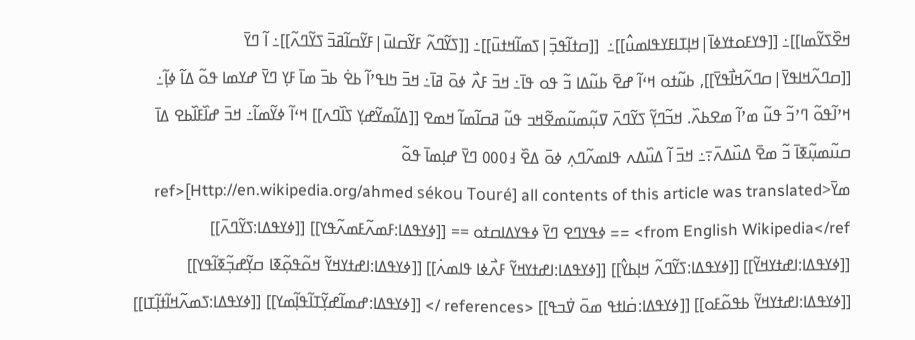ߞߐ߰ߖߌ߬ߘߊ]]߸ [[ߟߌߓߋߙߌߦߊ߫|ߞߊ߲ߠߊߓߌߟߊߘߎ߮]]߸  [[ߛߙߊ߬ߟߏ߲߫|ߖߘߊ߬ߞߙߎ߫]]߸ [[ߖߌ߬ߣߍ߬ ߓߌ߬ߛߊߎ߫|ߓߌ߬ߛߊ߬ߥߏ߫ ߖߌ߬ߣߍ߬]]߸ ߊ߬ ߣߌ߫ [[ߛߣߍ߬ߞߊߟߌ߫|ߛߣߍ߬ߞߊ߯ߟߌ߫]], ߕߎ߬ߙߋ ߞߵߊ߬ ߝߐ߫ ߕߎ߬ߡߊ ߏ߬ ߟߋ ߟߊ߫߸ ߞߏ߫ ߓߍ߯ ߦߋ߫ ߥߊ߫߸ ߞߏ߫ ߤߊߟߴߊ߬ ߕߐ߭ ߕߏ߫ ߘߊ߫ ߓߌ߲ ߣߌ߫ ߝߌߘߊ ߟߋ߬ ߡߊ߬ ߦߊ߲߬߸ ߞߴߊ߬ߟߋ߬ ߣߴߏ߬ ߟߎ߬ ߘߴߊ߬ ߘߐߕߍ߰. ߞߏ߬ߣߌ߲߬ ߖߌ߬ߣߍ߫ ߜߎ߲߬ߘߎ߬ߘߐ߬ߞߏ ߟߎ߬ ߥߛߊ߬ߘߊ߬ ߞߘߐ [[ߡߊ߬ߘߌ߬ߝߌ߲ ߖߊ߰ߣߍ]] ߞߵߊ߬ ߦߌ߬ߘߊ߬߸ ߞߏ߫ ߝߊ߰ߓߊ߰ߕߐ ߡߊ߫ ߛߎ߬ߘߎ߲߬ߧߊ߫ ߏ߬ ߘߐ߫ ߡߎ߰ߡߍ߫߹߸ ߞߏ߫ ߊ߬ ߡߎ߰ߡߍ ߟߊߘߍ߬ߣߍ߲ ߦߋ߫ ߡߐ߰ ߃߀߀߀ ߣߌ߫ ߝߊ߲ߘߊ߫ ߟߋ߬ ߘߌ߫<ref>[Http://en.wikipedia.org/ahmed sékou Touré] all contents of this article was translated from English Wikipedia</ref> == ߦߟߌߣߐ ߣߌ߫ ߦߟߌߡߊߛߙߋ == [[ߦߌߟߡߊ:ߓߘߍ߬ߓߘߍ߬ߟߌ]] [[ߦߌߟߡߊ:ߖߌ߬ߣߍ߫]] [[ߦߌߟߡߊ:ߊߝߙߌߞߌ߬]] [[ߦߌߟߡߊ:ߖߌ߬ߣߍ߬ ߞߊ߲ߕߌ߮]] [[ߦߌߟߡߊ:ߊߝߙߌߞߌ߬ ߓߍ߯ߦߊ ߟߊߘߍ߭]] [[ߦߌߟߡߊ:ߊߝߙߌߞߌ߬ ߞߋ߬ߟߋ߲߬ߧߊ ߛߌ߲߬ߝߏ߲߬ߧߊ߬ߟߌ]] [[ߦߌߟߡߊ:ߊߝߙߌߞߌ߬ ߕߟߋ߬ߓߋ]] [[ߦߌߟߡߊ:ߛ߭ߊߙߟ ߘߋ߫ ߜ߭ߏߟ]] <references /> [[ߦߌߟߡߊ:ߝߘߊ߬ߝߌ߲߬ߠߊ߬ߟߊ߲߬ߘߌ]] [[ߦߌߟߡߊ:ߖߘߍ߬ߞߊ߬ߙߊ߲߬ߠߊ]]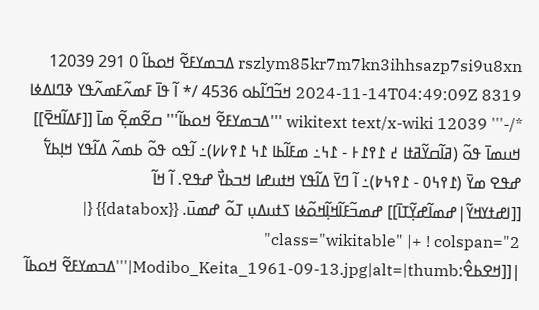rszlym85kr7m7kn3ihhsazp7si9u8xn ߡߏߘߌߓߐ߬ ߞߋߕߊ߬ 0 291 12039 8319 2024-11-14T04:49:09Z ߞߏ߬ߣߊ߬ߕߋ 4536 /* ߊ߬ ߟߊ߫ ߓߘߍ߬ߓߘߍ߬ߟߌ ߢߣߊߡߦߊ */-''' 12039 wikitext text/x-wiki '''ߡߏߘߌߓߐ߬ ߞߋߕߊ߬''' ߛߐ߬ߘߐ߲߬ ߘߊ߫ [[ߓߡߊ߬ߞߐ߫]] ߞߎߘߊ߫ ߟߋ߬ (ߥߊ߬ߛߌ߬ߥߙߊ ߄ ߁߉߁߅ - ߁߆߸ ߘߓߊ߬ߕߊ ߁߆ ߁߉߇߇)߸ ߊ߬ߟߋ ߟߋ߬ ߕߘߍ߬ ߡߊ߬ߟߌ ߞߊ߲ߕߌ߱ ߝߟߐ ߘߌ߫ (߁߉߆߀ - ߁߉߆߈)߸ ߊ߬ ߣߌ߫ ߡߊ߬ߟߌ ߞߙߎߝߊ ߞߏߕߌ߯ ߝߟߐ. ߊ߬ ߞߊ߬ [[ߊߝߙߌߞߌ߬|ߝߘߊ߬ߝߌ߲߬ߠߊ߫]] ߝߘߏ߬ߓߊ߬ߞߊ߲߬ߞߋ߬ߦߊ ߖߙߎߡߎ߲ ߠߋ߬ ߝߘߎ߫. {{databox}} {| class="wikitable" |+ ! colspan="2" |[[ߞߐߕߐ߮:Modibo_Keita_1961-09-13.jpg|alt=|thumb|'''ߡߏߘߌߓߐ߬ ߞߋߕߊ߬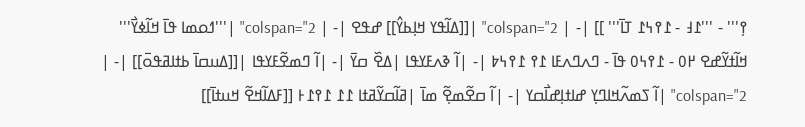߉߲''' - '''߁߃ - ߁߉߆߁ ߠߊ߫''' ]] |- | colspan="2" |[[ߡߊ߬ߟߌ ߞߊ߲ߕߌ߮]] ߝߟߐ |- | colspan="2" |'''ߗߋߘߊ ߟߊ߫ ߞߊ߬ߦߌ߯''' ߞߊ߬ߙߌ߬ߝߐ ߂߀ - ߁߉߆߀ ߟߊ߫ - ߣߍߣߍߓߊ ߁߉ ߁߉߆߈ |- |ߊ߬ ߢߍߓߌߟߊ |ߡߐ߰ ߛߌ߫ |- |ߊ߬ ߣߘߐ߬ߓߌߟߊ |[[ߡߎߛߊ߫ ߕߙߊߥߟߋ߫]] |- | colspan="2" |ߊ߬ ߖߘߍ߬ߞߊߣߌ߲ ߝߊߙߊ߲ߝߊ߯ߛߌ |- |ߊ߬ ߛߐ߬ߘߐ߲߬ ߘߊ߫ |ߥߊ߬ߛߌ߬ߥߙߊ ߁߁ ߁߉߁߅ [[ߓߡߊ߬ߞߐ߬ ߞߎߙߊ߫]]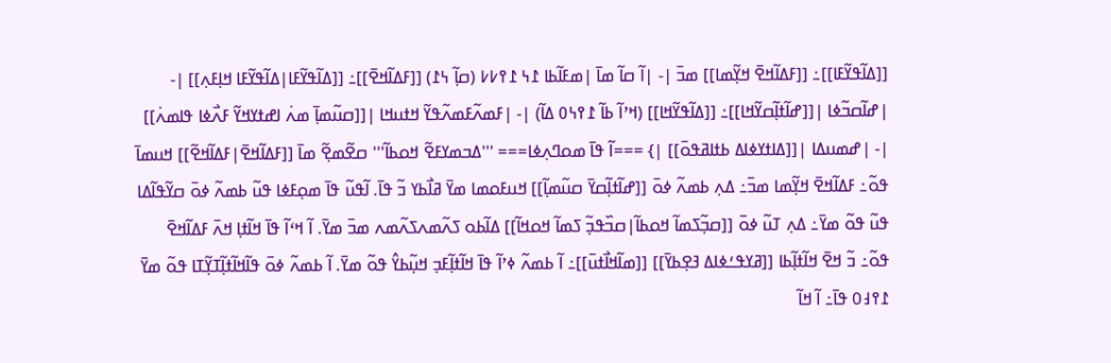[[ߡߊ߬ߟߌ߬ߓߊ]]߸ [[ߓߡߊ߬ߞߐ߫ ߞߌ߲߬ߘߊ]] ߘߏ߫ |- |ߊ߬ ߛߊ߬ ߘߊ߫ |ߘߓߊ߬ߕߊ ߁߆ ߁߉߇߇ (ߛߊ߲߬ ߆߁) [[ߓߡߊ߬ߞߐ߫]]߸ [[ߡߊ߬ߟߌ߬ߓߊ|ߡߊ߬ߟߌ߬ߓߊ ߞߊ߲ߓߍ߲]] |- |ߝߊ߬ߛߏ߬ߦߊ |[[ߝߊ߬ߙߊ߲߬ߛߌ߬ߞߊ]]߸ [[ߡߊ߬ߟߌ߬ߞߊ]] (ߞߴߊ߬ ߕߊ߬ ߁߉߆߀ ߡߊ߬) |- |ߓߘߍ߬ߓߘߍ߬ߟߌ߬ ߞߙߎߞߊ |[[ߛߎ߬ߘߊ߲߫ ߘߍ߭ ߊߝߙߌߞߌ߬ ߓߍ߯ߦߊ ߟߊߘߍ߭]] |- |ߝߘߎߡߊ |[[ߡߊߙߌߦߊߡ ߕߙߊߥߟߋ߫]] |} ===ߊ߬ ߟߊ߫ ߘߋߣߍ߲ߦߊ=== '''ߡߏߘߌߓߐ߬ ߞߋߕߊ߬''' ߛߐ߬ߘߐ߲߬ ߘߊ߫ [[ߓߡߊ߬ߞߐ߫|ߓߡߊ߬ߞߐ߬]] ߞߎߘߊ߫ ߟߋ߬߸ ߓߡߊ߬ߞߐ߫ ߞߌ߲߬ߘߊ ߘߏ߫߸ ߡߍ߲ ߕߘߍ߬ ߦߋ߫ [[ߝߊ߬ߙߊ߲߬ߛߌ߫ ߛߎ߬ߘߊ߲߬]] ߞߎߓߋߘߊ ߘߌ߫ ߥߊ߯ߕߌ ߏ߬ ߟߊ߫. ߊ߬ߟߎ߬ ߟߊ߫ ߘߋ߲ߓߦߊ ߟߎ߬ ߕߘߍ߬ ߦߋ߫ ߛߌ߬ߟߊ߬ߡߊ ߟߎ߬ ߟߋ߬ ߘߌ߫߸ ߡߍ߲ ߠߎ߬ ߦߋ߫ [[ߛߏ߲߬ߖߘߊ߬ ߞߋߕߊ߬|ߛߏ߰ߟߏ߲߬ ߖߘߊ߬ ߞߋߞߊ߬]] ߡߊ߬ߕߋ ߖߍ߬ߘߍߖߍ߬ߘߍ ߘߏ߫ ߘߌ߫. ߊ߬ ߞߵߊ߬ ߟߊ߫ ߞߊ߬ߙߊ߲ ߞߍ߫ ߓߡߊ߬ߞߐ߫ ߟߋ߬߸ ߏ߬ ߞߐ߫ ߞߊ߬ߙߊ߲߬ߕߊ [[ߥߌߟߑߦߊߡ ߔߐ߲ߕߌ߫]] [[ߘߊ߬ߞߊ߯ߙߎ߫]]߸ ߊ߬ ߕߘߍ߬ ߦߴߊ߬ ߟߊ߫ ߞߊ߬ߙߊ߲߬ߓߏ߲ ߞߎ߲߬ߕߌ߮ ߟߋ߬ ߘߌ߫. ߊ߬ ߕߘߍ߬ ߦߋ߫ ߟߊ߬ߞߊ߬ߙߊ߲߬ߠߌ߲߬ߠߊ ߟߋ߬ ߘߌ߫ ߁߉߃0 ߟߊ߫߸ ߊ߬ ߞߊ߬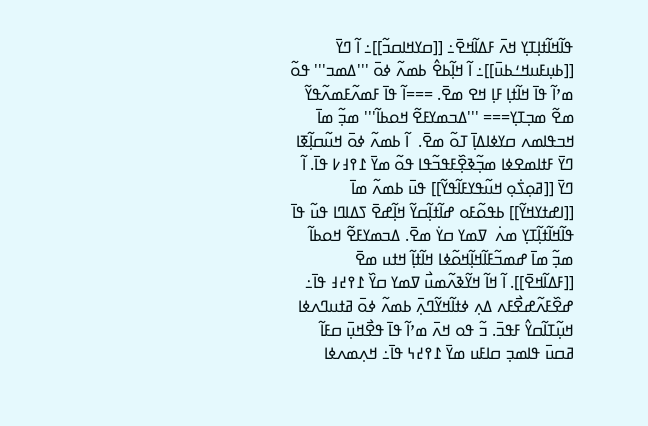ߟߊ߬ߞߊ߬ߙߊ߲ߠߌ߲ ߞߍ߫ ߓߡߊ߬ߞߐ߫߸ [[ߛߌߞߊߛߏ߬]]߸ ߊ߬ ߣߌ߫ [[ߕߎ߲ߓߎߞߑߕߎ߫]]߸ ߊ߬ ߞߊ߲߬ߕߐ߮ ߕߘߍ߬ ߦߋ߫ '''ߡߘߏ''' ߟߋ߬ ߘߴߊ߬ ߟߊ߫ ߞߊ߬ߙߊ߲ ߓߊ߲ ߞߐ ߘߐ߫. ===ߊ߬ ߟߊ߫ ߓߘߍ߬ߓߘߍ߬ߟߌ߬ ߘߐ߬ ߘߏ߲ߠߌ߲=== '''ߡߏߘߌߓߐ߬ ߞߋߕߊ߬''' ߘߏ߲߬ ߘߊ߫ ߞߏߟߊߘߍ ߛߌߦߊߡߊ߲߫ ߠߋ߬ ߘߐ߫.  ߊ߬ ߕߘߍ߬ ߦߋ߫ ߞߎ߬ߛߊ߲߬ߧߊ ߣߌ߫ ߓߙߊߘߐߦߊ ߘߏ߲߬ߢߐ߲߰ߓߟߏ߬ߟߊ ߟߋ߬ ߘߌ߫ ߁߉߃߇ ߟߊ߫. ߊ߬ ߣߌ߫ [[ߥߋ߲ߖ߭ߋ߲ ߞߎ߬ߟߌߓߊ߬ߟߌ߬]] ߟߎ߫ ߕߘߍ߬ ߘߊ߫ [[ߊߝߙߌߞߌ߬]] ߕߟߋ߬ߓߋ ߝߊ߬ߙߊ߲߬ߛߌ߬ ߞߊ߲߬ߝߐ߫ ߖߡߊߣߊ ߟߎ߬ ߟߊ߫ ߟߊ߬ߞߊ߬ߙߊ߲߬ߠߌ߲ ߘߍ߭  ߜߘߌ ߛߌ߭ ߘߐ߫. ߡߏߘߌߓߐ߬ ߞߋߕߊ߬ ߘߏ߲߬ ߘߊ߫ ߝߘߏ߬ߓߊ߬ߞߊ߲߬ߞߋ߬ߦߊ ߞߊ߬ߙߊ߲߬ ߞߙߎ ߘߐ߫ [[ߓߡߊ߬ߞߐ߫]]. ߊ߬ ߞߊ߬ ߞߌ߬ߢߍ߬ߘߎ߯ ߜߘߌ ߛߌ߰ ߁߉߄߃ ߟߊ߫߸ ߝߐ߰ߓߍ߬ߝߐ߯ߓߍ ߡߍ߲ ߦߙߊ߬ߞߌ߬ߣߍ߲߫ ߕߘߍ߬ ߦߋ߫ ߥߙߎߣߍߦߊ ߞߎ߲߬ߠߊ߬ߛߌ߮ ߓߟߏ߫. ߏ߬ ߟߋ ߞߍ߫ ߘߴߊ߬ ߟߊ߫ ߟߐ߯ߞߎ߲߫ ߛߓߊ߬ ߥߛߎ߫ ߟߊߘߏ߲ ߛߊߓߎ ߘߌ߫ ߁߉߄߆ ߟߊ߫߸ ߞߍ߲ߘߍߦߊ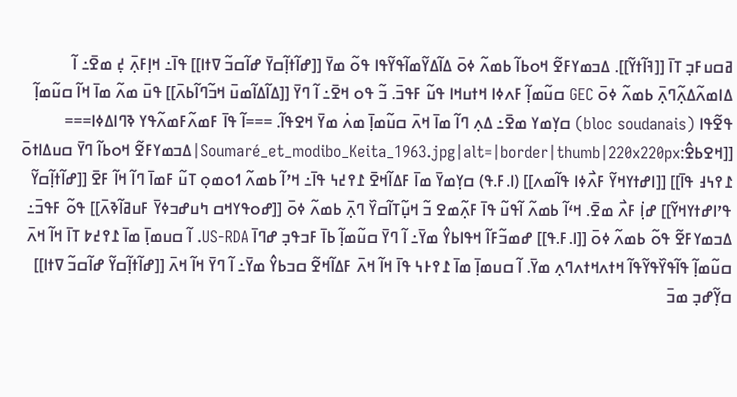ߥߛߎߓߏ߲ ߠߊ߫ [[ߔߊ߬ߙߌ߬]]. ߡߏߘߌߓߐ߬ ߞߋߕߊ߬ ߕߘߍ߬ ߦߋ߫ ߡߊ߬ߡߌ߬ߘߊ߬ߟߌ߬ߟߊ ߟߋ߬ ߘߌ߫ [[ߝߊ߬ߙߊ߲߬ߛߌ߫ ߝߊ߬ߛߏ߬ ߜߙߊ]] ߟߊ߫߸ ߞߊ߲ߓߍ߲߫ ߄߲ ߘߐ߫߸ ߊ߬ ߡߊߘߍ߬ߡߍ߲߬ߣߍ߲߫ ߕߘߍ߬ ߦߋ߫ GEC ߛߎ߬ߘߊ߲߬ ߓߍߦߊ ߞߙߎߞߊ ߟߎ߬ ߓߟߏ߫. ߏ߬ ߟߋ ߞߐ߫߸ ߊ߬ ߣߌ߫ [[ߡߊ߬ߡߊ߬ߘߎ߫ ߞߏ߬ߣߊ߬ߕߍ߫]] ߟߎ߫ ߘߍ߬ ߘߊ߫ ߞߊ߬ ߛߎ߬ߘߊ߲߬ ߟߐ߬ߟߊ (bloc soudanais) ߛߌ߲ߘߌ ߘߐ߫߸ ߡߍ߲ ߣߊ߬ ߘߊ߫ ߞߍ߫ ߛߎ߬ߘߊ߲߫ ߘߍ߭ ߘߌ߫ ߞߐߟߊ߬. ===ߊ߬ ߟߊ߫ ߓߘߍ߬ߓߘߍ߬ߟߌ ߢߣߊߡߦߊ=== [[ߞߐߕߐ߮:Soumaré_et_modibo_Keita_1963.jpg|alt=|border|thumb|220x220px|ߡߏߘߌߓߐ߬ ߞߋߕߊ߬ ߣߌ߫ ߛߎߡߊߙߋ߫ ߁߉߆߃ ߟߊ߫]] [[ߊߝߙߌߞߌ߬ ߓߍ߯ߦߊ ߟߊ߬ߘߍ]] (ߊ.ߓ.ߟ) ߛߌ߲ߘߌ߫ ߘߊ߫ ߓߡߊ߬ߞߐ߫ ߁߉߄߆ ߟߊ߫߸ ߞߴߊ߬ ߕߘߍ߬ ߗߋߘߋ߲ ߠߎ߬ ߓߘߊ߫ ߣߊ߬ ߞߊ߬ ߓߐ߫ [[ߝߊ߬ߙߊ߲߬ߛߌ߬ ߟߴߊߝߙߌߞߌ߬]] ߝߊ߲߭ ߓߍ߯ ߘߐ߫. ߞߵߊ߬ ߕߘߍ߬ ߊ߬ߟߎ߬ ߟߊ߫ ߓߍ߲߬ߘߐ ߏ߬ ߞߎ߲߬ߠߊ߬ߛߌ߰ ߣߍ߲߫ ߕߘߍ߬ ߦߋ߫ [[ߝߋߟߌߞߛ ߤߎߝߏߦߌ߫ ߓߎߥߊ߬ߢߍ߫]] ߟߋ߬ ߓߟߏ߫߸ ߡߏߘߌߓߐ߬ ߟߋ߬ ߕߘߍ߬ ߦߋ߫ [[ߊ.ߓ.ߟ]] ߝߘߏ߬ߓߊ߬ ߞߟߊߕߌ߮ ߘߌ߫߸ ߊ߬ ߣߌ߫ ߛߎ߬ߘߊ߲߬ ߕߊ߫ ߓߏߟߏ߲ ߝߣߊ߫ US-RDA. ߊ߬ ߛߎߘߊ߲߫ ߘߊ߫ ߁߉߄߈ ߠߊ߫ ߞߊ߬ ߞߍ߫ ߛߎ߬ߘߊ߲߬ ߟߊ߬ߟߌ߰ߟߌ߬ߟߊ߬ ߞߙߍߞߙߍߣߍ߲ ߘߌ߫. ߊ߬ ߛߎߘߊ߲߫ ߘߊ߫ ߁߉߅߆ ߟߊ߫ ߞߊ߬ ߞߍ߫ ߓߡߊ߬ߞߐ߬ ߛߏߕߌ߮ ߘߌ߫߸ ߊ߬ ߣߌ߫ ߞߊ߬ ߞߍ߫ [[ߝߊ߬ߙߊ߲߬ߛߌ߬ ߝߊ߬ߛߏ߬ ߜߙߊ]] ߛߌ߲߬ߝߏ߲ ߘߏ߫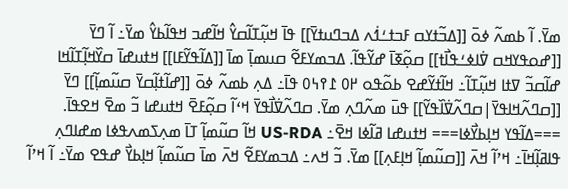ߘߌ߫. ߊ߬ ߕߘߍ߬ ߦߋ߫ [[ߡߏ߬ߙߌߛ ߓߏߙߑߗ߭ߍ ߡߏߣߎߙߌ߫]] ߟߊ߫ ߞߎ߲߬ߠߊ߬ߛߌ߮ ߞߊ߬ߝߏ ߞߟߊ߬ߕߌ߮ ߘߌ߫߸ ߊ߬ ߣߌ߫ [[ߝߋߟߌߞߛ ߜ߭ߊߦߑߟߊ߯ߙ]] ߛߋ߲߬ߧߊ߫ ߝߌ߬ߟߊ߬. ߡߏߘߌߓߐ߬ ߛߎߘߊ߲߫ ߘߊ߫ [[ߡߊ߬ߟߌ߬ߓߊ]] ߞߙߎߝߊ߫ ߛߌ߰ߞߊ߲߬ߠߊ߬ߞߊ ߝߊ߬ߛߏ߬ ߜߙߊ ߞߎ߲߬ߠߊ߬߸ ߞߊ߬ߙߌ߬ߝߐ ߕߋ߬ߟߋ ߂߀ ߁߉߆߀ ߟߊ߫߸ ߡߍ߲ ߕߘߍ߬ ߦߋ߫ [[ߝߊ߬ߙߊ߲߬ߛߌ߫ ߛߎ߬ߘߊ߲߬]] ߣߌ߫ [[ߛߣߍ߬ߞߊߟߌ߫|ߛߣߍ߬ߜ߭ߊ߰ߟߌ߬]] ߟߎ߫ ߘߍ߬ߣߍ߲ ߘߌ߫. ߛߣߍ߬ߜ߭ߊ߯ߟߌ߫ ߞߵߊ߬ ߛߋ߲߬ߓߐ߫ ߞߙߎߝߊ ߏ߬ ߘߐ߫ ߞߐߟߊ߫. ===ߡߊ߬ߟߌ ߞߊ߲ߕߌ߯ߦߊ=== ߞߙߎߝߊ ߥߊ߬ߦߊ ߞߐ߫߸ US-RDA ߞߊ߬ ߛߎ߬ߘߊ߲߬ ߠߊ߫ ߘߍ߲ߖߘߍߟߦߊ ߘߝߊߣߍ߲ ߟߊߥߊ߲߬ߞߊ߫߸ ߞߴߊ߬ ߞߍ߫ [[ߛߎ߬ߘߊ߲߬ ߞߊ߲ߓߍ߲]] ߘߌ߫. ߏ߬ ߞߍ߸ ߡߏߘߌߓߐ߬ ߞߍ߫ ߘߊ߫ ߛߎ߬ߘߊ߲߬ ߞߊ߲ߕߌ߯ ߝߟߐ ߘߌ߫߸ ߊ߬ ߞߴߊ߬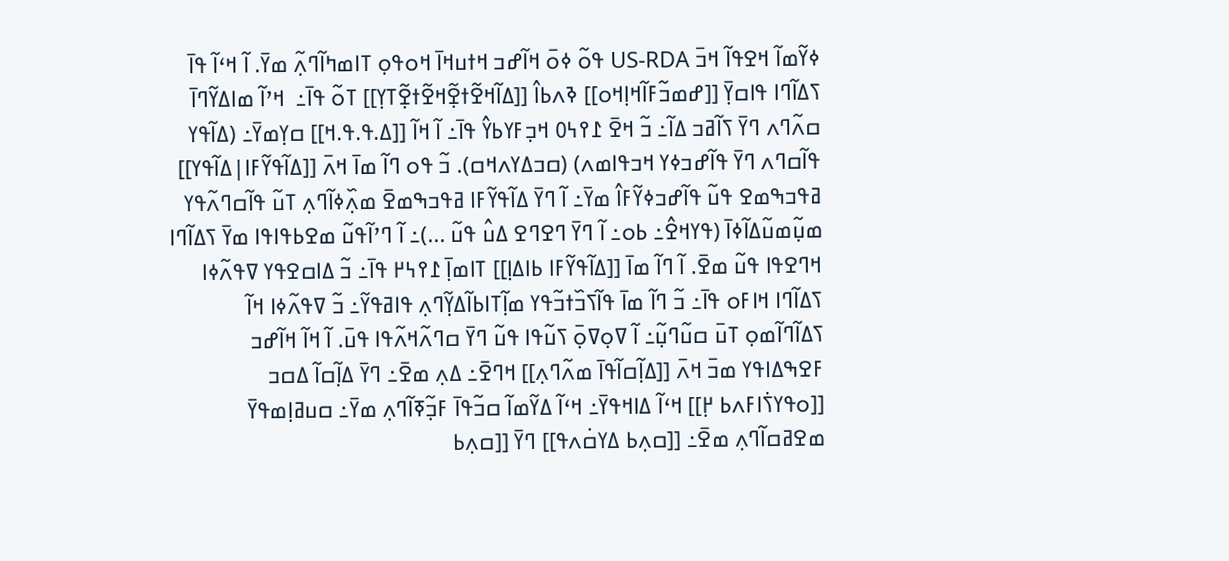ߦߌ߬ߘߊ߬ ߞߐߟߊ߬ ߞߏ߫ US-RDA ߟߋ߬ ߦߋ߫ ߞߊ߬ߝߏ ߞߙߎߞߊ߫ ߞߋߟߋ߲ ߠߊߘߤߊ߬ߣߍ߲߬ ߘߌ߫. ߊ߬ ߞߵߊ߬ ߟߊ߫ ߖߡߊ߬ߣߊ ߟߊߛߌ߲߫ [[ߝߘߏ߬ߓߊ߬ߞߊ߲ߞߋ]] ߢߍߕߊ߮ [[ߡߊ߬ߞߐ߬ߙߐ߲߬ߞߐ߬ߙߐ߲߬ߠߌ߲]] ߠߋ߬ ߟߊ߫߸  ߞߴߊ߬ ߘߊߡߌ߬ߣߊ߫ ߛߍ߬ߣߍ ߣߌ߫ ߖߊ߬ߥߏ ߡߊ߬߸ ߏ߬ ߞߐ߫ ߁߉߆߀ ߞߏ߲ߓߌߕߌ߮ ߟߊ߫߸ ߊ߬ ߞߊ߬ [[ߡ.ߟ.ߟ.ߞ]] ߛߌ߲ߘߌ߫߸ (ߡߊ߬ߟߌ ߟߊ߬ߛߣߍ ߣߌ߫ ߟߊ߬ߝߏߦߌ ߞߏߟߊߘߍ) (ߛߏߡߌߍߞߛ). ߏ߬ ߟߋ ߣߊ߬ ߘߊ߫ ߞߍ߫ [[ߡߊ߬ߟߌ߬ߓߊ|ߡߊ߬ߟߌ]] ߥߟߏߒߘߐ ߟߎ߬ ߟߊ߬ߝߏߦߌ߬ߓߊ߮ ߘߌ߫߸ ߊ߬ ߣߌ߫ ߡߊ߬ߟߌ߬ߓߊ ߥߟߏߒߘߐ߫ ߘߍ߲߰ߦߊ߬ߣߍ߲ ߠߎ߬ ߟߊ߬ߛߣߍ߬ߟߌ ߘߎ߲߬ߘߎ߬ߡߊ߬ߦߊ߫ (ߟߌߞߐ߮߸ ߕߋ߸ ߊ߬ ߣߌ߫ ߣߐߣߐ ߡߎ߮ ߟߎ߬ ...)߸ ߊ߬ ߣߴߊ߬ߟߎ߬ ߘߐߕߟߊߟߊ ߘߌ߫ ߖߡߊ߬ߣߊ ߞߣߐߟߊ ߟߎ߬ ߘߐ߫. ߊ߬ ߣߊ߬ ߘߊ߫ [[ߡߊ߬ߟߌ߬ߓߊ ߕߊߡߊ߲]] ߠߊߘߊ߲߫ ߁߉߆߂ ߟߊ߫߸ ߏ߬ ߡߊߛߐߟߌ ߜߟߍ߬ߦߊ ߖߡߊ߬ߣߊ ߞߊߓߋ ߟߊ߫߸ ߏ߬ ߣߊ߬ ߘߊ߫ ߟߊ߬ߖߏ߰ߙߏ߬ߟߌ ߘߊ߲߬ߠߊߕߊ߬ߡߌ߲߬ߣߍ߲ ߟߊߥߟߌ߬߸ ߏ߬ ߜߟߍ߬ߦߊ ߞߊ߬ ߖߡߊ߬ߣߊ߬ߘߋ߲ ߠߎ߫ ߛߎ߬ߣߎ߲߬߸ ߊ߬ ߜߋ߲ߜߋ߲߫ ߖߎ߬ߟߊ ߟߎ߬ ߣߌ߫ ߛߣߍ߬ߞߍ߬ߟߊ ߟߎ߫. ߊ߬ ߞߊ߬ ߞߊ߬ߝߏ ߓߐߒߡߊߟߌ ߘߏ߫ ߞߍ߫ [[ߡߊ߲߬ߛߊ߬ߟߊ߫ ߘߍ߬ߣߍ߲]] ߞߣߐ߫߸ ߡߍ߲ ߘߐ߫߸ ߣߌ߫ ߡߊ߲߬ߛߊ߬ ߡߛߏ [[ߋߟߌߖ߭ߊߓߍߕ ߂߲]] ߞߵߊ߬ ߡߊߞߟߌ߫߸ ߞߵߊ߬ ߡߌ߬ߘߊ߬ ߛߏ߬ߟߊ߫ ߓߏ߲߬ߧߊ߬ߣߍ߲ ߘߌ߫߸ ߛߎߥߊ߲ߘߟߌ߫ ߘߐߥߛߊ߬ߣߍ߲ ߘߐ߫߸ [[ߛߍ߲ߕ ߡߌߛ߭ߍߟ]] ߣߌ߫ [[ߛߍ߲ߕ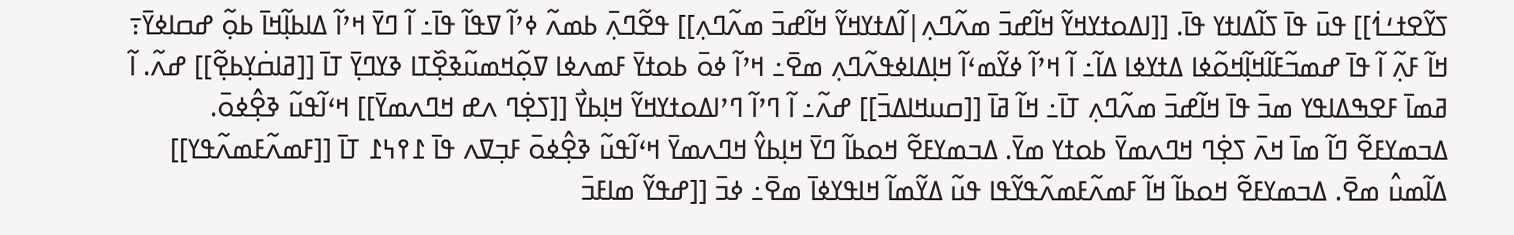ߖߌ߬ߐߙߑߗ߭]] ߟߎ߫ ߟߊ߫ ߖߊ߬ߡߊߙߌ ߟߊ߫. [[ߊߡߋߙߌߞߌ߬ ߞߊ߬ߝߏ߫ ߘߍ߬ߣߍ߲|ߊ߬ߡߙߌߞߌ߬ ߞߊ߬ߝߏ߫ ߘߍ߬ߣߍ߲]] ߟߐ߬ߣߍ߲߫ ߕߘߍ߬ ߦߴߊ߬ ߜߟߊ߬ ߟߊ߫߸ ߊ߬ ߣߌ߫ ߞߴߊ߬ ߡߊߕߊ߲߬ߞߊ߫ ߕߋ߲߬ ߝߛߊߦߌ߫߹ ߞߊ߬ ߓߍ߲߬ ߊ߬ ߟߊ߫ ߝߘߏ߬ߓߊ߬ߞߊ߲߬ߞߋ߬ߦߊ ߡߙߌߦߊ ߡߊ߬߸ ߊ߬ ߞߴߊ߬ ߦߌ߬ߘߵߊ߬ ߞߊ߲ߡߊߦߟߍ߬ߣߍ߲ ߘߐ߫߸ ߞߴߊ߬ ߦߋ߫ ߕߋߙߌ߫ ߓߘߍߦߊ ߜߋ߲߬ߞߘߎ߬ߢߐ߲߰ߠߊ ߢߌߣߌ߲߫ ߠߊ߫ [[ߥߊߛ߭ߌ߲ߕߐ߲߬]] ߝߍ߬. ߊ߬ ߥߘߊ߫ ߓߐߒߡߊߟߌ ߘߏ߫ ߟߊ߫ ߞߊ߬ߝߏ߫ ߘߍ߬ߣߍ߲ ߠߊ߫߸ ߞߊ߬ ߥߊ߫ [[ߛߎߞߊߡߏ߫]] ߝߍ߬߸ ߊ߬ ߣߴߊ߬ ߣߴߊߡߋߙߌߞߌ߬ ߞߊ߲ߕߌ߯ [[ߖߐ߲߭ߣ ߍߝ ߞߣߍߘߌ߫]] ߞߵߊ߬ߟߎ߬ ߢߐ߲߮ߦߋ߫. ߡߏߘߌߓߐ߬ ߣߊ߬ ߘߊ߫ ߞߍ߫ ߖߐ߲߭ߣ ߞߣߍߘߌ߫ ߕߋߙߌ ߘߌ߫. ߡߏߘߌߓߐ߬ ߞߋߕߊ߬ ߣߌ߫ ߞߊ߲ߕߌ߮ ߞߣߍߘߌ߫ ߞߵߊ߬ߟߎ߬ ߢߐ߲߮ߦߋ߫ ߓߏ߲ߜߍ ߟߊ߫ ߁߉߆߁ ߠߊ߫ [[ߓߘߍ߬ߓߘߍ߬ߟߌ]] ߡߊ߬ߘߎ߮ ߘߐ߫. ߡߏߘߌߓߐ߬ ߞߋߕߊ߬ ߞߊ߬ ߓߘߍ߬ߓߘߍ߬ߟߌ߬ߟߊ ߟߎ߬ ߡߌ߬ߘߊ߬ ߞߊߟߌߦߊ߫ ߘߐ߫߸ ߦߏ߫ [[ߝߟߌ߬ ߘߊߓߏ߫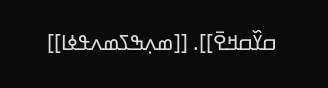ߛߌ߰ߛߞߐ߫]]. [[ߘߍ߲ߒߖߘߍߟߦߊ]]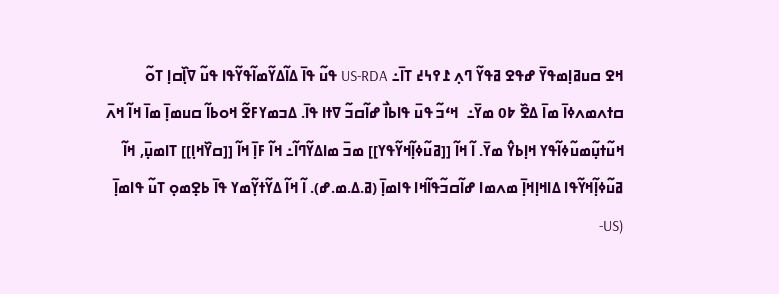ߞߐ ߛߎߥߊ߲ߘߟߌ߫ ߝߟߐ ߥߟߌ߬ ߣߍ߲ ߁߉߆߄ ߠߊ߫߸ US-RDA ߟߎ߬ ߟߊ߫ ߡߊ߬ߡߌ߬ߘߊ߬ߟߌ߬ߟߊ ߟߎ߬ ߜߊ߲߰ߛߊ߲ ߠߋ߬ ߛߙߍߘߍߦߊ߫ ߘߊ߫ ߡߐ߰ ߈0 ߘߌ߫߸  ߞߵߏ߬ ߟߎ߫ ߟߊߕߊ߯ ߝߊ߬ߛߏ߬ ߜߙߊ ߟߊ߫. ߡߏߘߌߓߐ߬ ߞߋߕߊ߬ ߛߎߘߊ߲߫ ߘߊ߫ ߞߊ߬ ߞߍ߫ ߞߎ߬ߙߎ߲߬ߘߎ߬ߦߊ߬ߟߌ ߞߊ߲ߕߌ߮ ߘߌ߫. ߊ߬ ߞߊ߬ [[ߥߎ߬ߦߊ߲߬ߞߌ߬ߟߌ]] ߘߏ߫ ߘߊߡߌ߬ߣߊ߬߸ ߞߊ߬ ߓߊ߲߫ ߞߊ߬ [[ߛߌ߰ߞߊ߲]] ߠߊߘߎ߲߫, ߞߊ߬ ߥߎ߬ߦߊ߲߬ߞߌ߬ߟߊ ߡߊߞߊ߲ߞߊ߲߫ ߘߍߘߊ ߝߊ߬ߛߏ߬ߟߊ߬ߞߊ ߟߊߘߊ߲߫ (ߥ.ߡ.ߘ.ߝ). ߊ߬ ߞߊ߬ ߡߌ߬ߙߌ߲߬ߘߌ ߟߊ߫ ߕߐ߲ߘߋ߲ ߠߎ߬ ߟߊߘߊ߲߫ (US-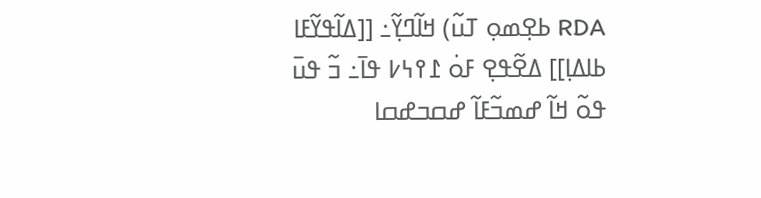RDA ߕߐ߲ߘߋ߲ ߠߎ߬) ߞߊ߬ߣߌ߲߬߸ [[ߡߊ߬ߟߌ߬ߓߊ ߕߊߡߊ߲]] ߡߐ߬ߟߐ߲ ߓߋ߭ ߁߉߆߇ ߟߊ߫߸ ߏ߬ ߟߎ߫ ߟߋ߬ ߞߊ߬ ߝߘߏ߬ߓߊ߬ ߝߛߏߝߛߊ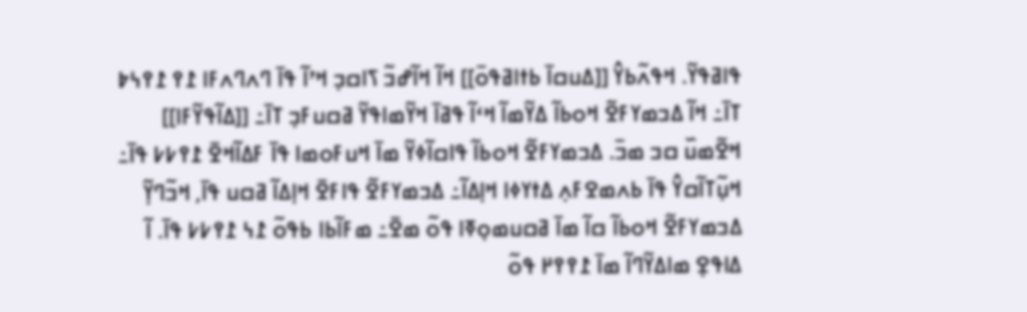ߟߊߥߟߌ߬. ߞߟߍ߬ߕߌ߮ [[ߡߎߛߊ߫ ߕߙߊߥߟߋ߫]] ߞߊ߬ ߞߊ߬ߝߏ߬ ߖߊߛߏ߲ ߞߴߊ߬ ߟߊ߫ ߣߍߣߍߓߊ ߁߉ ߁߉߆߈ ߠߊ߫߸ ߞߊ߬ ߡߏߘߌߓߐ߬ ߞߋߕߊ߬ ߡߌ߬ߘߊ߬ ߞߵߊ߬ ߟߥߊ߫ ߞߌ߬ߘߊߟߌ߬ ߥߛߎߓߏ߲ ߠߊ߫߸ [[ߡߊ߬ߟߌ߬ߓߊ]] ߞߐ߬ߘߎ߰ ߛߏ ߘߏ߫. ߡߏߘߌߓߐ߬ ߞߋߕߊ߬ ߟߊߛߊ߬ߦߌ߬ ߘߊ߫ ߞߎߓߋߘߊ ߟߊ߫ ߓߡߊ߬ߞߐ߫ ߁߉߇߇ ߟߊ߫߸ ߞߎ߲߬ߠߊ߬ߛߌ߮ ߟߊ߫ ߕߍߘߐߓߍ߲ ߡߙߌߦߊ ߞߊ߲ߡߊ߬߸ ߡߏߘߌߓߐ߬ ߟߊߓߐ߫ ߞߊ߲ߡߊ߬ ߥߛߎ ߟߊ߫, ߞߏ߬ߣߌ߲߬ ߡߏߘߌߓߐ߬ ߞߋߕߊ߬ ߛߊ߬ ߘߊ߫ ߥߛߎߘߋ߲ߧߊ ߟߋ߬ ߘߐ߫߸ ߘߓߊ߬ߕߊ ߕߟߋ߬ ߁߆ ߁߉߇߇ ߟߊ߫. ߊ߬ ߡߊߟߐ߲ ߘߊߡߌ߬ߣߊ߬ ߘߊ߫ ߁߉߉߂ ߟߋ߬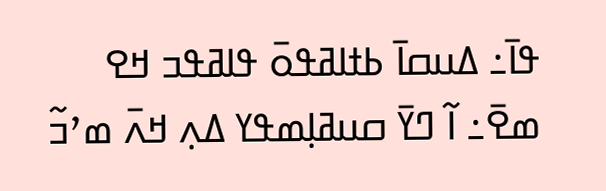ߟߊ߫߸ ߡߎߛߊ߫ ߕߙߊߥߟߋ߫ ߟߊߥߟߏ ߞߐ ߘߐ߫߸ ߊ߬ ߣߌ߫ ߛߎߥߊ߲ߘߟߌ ߡߍ߲ ߞߍ߫ ߘߴߏ߬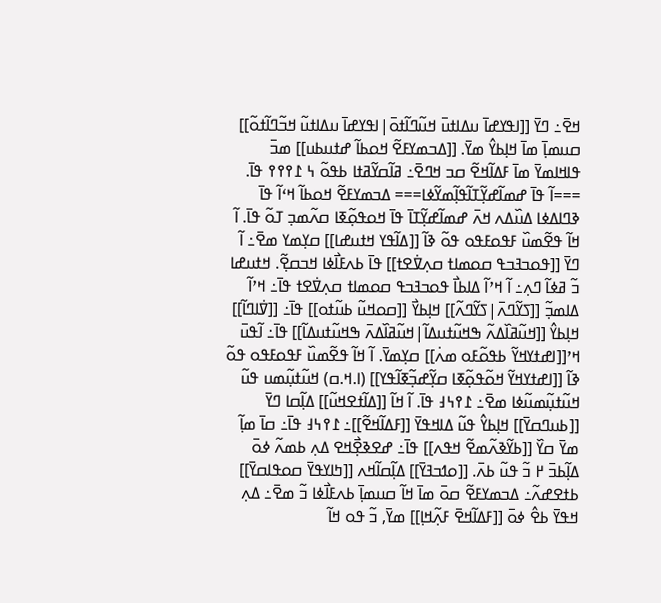ߞߐ߫߸ ߣߌ߫ [[ߊߟߌߝߊ߫ ߎߡߊߙߎ߫ ߞߎ߬ߣߊ߬ߙߋ߫|ߊߟߌߝߊ߫ ߎߡߊߙߎ߬ ߞߏ߬ߣߊ߬ߙߋ߬]] ߛߎߘߊ߲߫ ߘߊ߫ ߞߊ߲ߕߌ߮ ߘߌ߫. [[ߡߏߘߌߓߐ߬ ߞߋߕߊ߬ ߝߙߎߕߎ]] ߘߏ߫ ߟߊߞߊߘߌ߫ ߘߊ߫ ߓߡߊ߬ߞߐ߬ ߛߏ ߞߣߐ߫߸ ߥߊ߬ߛߌ߬ߥߙߊ ߕߟߋ߬ ߆ ߁߉߉߉ ߟߊ߫. ===ߊ߬ ߟߊ߫ ߝߘߊ߬ߝߌ߲߬ߠߊ߬ߟߊ߲߬ߘߌ߬ߦߊ=== ߡߏߘߌߓߐ߬ ߞߋߕߊ߬ ߞߵߊ߬ ߟߊ߫ ߢߣߊߡߦߊ ߡߎ߰ߡߍ ߞߍ߫ ߝߘߊ߬ߝߌ߲߬ߠߊ߫ ߟߊ߫ ߞߋߟߋ߲߬ߧߊ ߛߍ߬ߘߏ߲ ߠߋ߬ ߟߊ߫. ߊ߬ ߞߊ߬ ߟߐ߬ߘߎ߰ ߓߟߋߓߟߋ ߟߋ߬ ߢߊ߬ [[ߡߊ߬ߟߌ ߞߙߎߝߊ]] ߛߌ߲ߘߌ ߘߐ߫߸ ߊ߬ ߣߌ߫ [[ߟߋߏߔߏߟ ߛߋߘߊߙ ߛߍ߲ߜ߭ߐߙ]] ߟߊ߫ ߕߍߓߊ߯ߦߊ ߞߏߛߐ߲߬. ߞߙߎߝߊ ߏ߬ ߥߦߊ߬ ߣߍ߲߸ ߊ߬ ߞߴߊ߬ ߡߊߕߊ߯ ߟߋߏߔߏߟ ߛߋߘߊߙ ߛߍ߲ߜ߭ߐߙ ߟߊ߫߸ ߞߴߊ߬ ߡߊߘߏ߲߬ [[ߖߌ߬ߣߍ߫|ߖߌ߬ߣߍ߬]] ߞߊ߲ߕߌ߯ [[ߛߋߞߎ߬ ߕߎ߬ߙߋ]] ߟߊ߫߸ [[ߜ߭ߊߣߊ߬]] ߞߊ߲ߕߌ߮ [[ߞߎ߬ߥߊ߰ߡߍ߬ ߒߞߎ߬ߙߎߡߊ߬|ߞߎ߬ߥߊ߰ߡߍ߫ ߒߞߎ߬ߙߎߡߊ߬]] ߟߊ߫߸ ߊ߬ߟߎ߫ ߞߴ[[ߊߝߙߌߞߌ߬ ߕߟߋ߬ߓߋ ߘߍ߭]] ߛߌ߲ߘߌ߫. ߊ߬ ߞߊ߬ ߟߐ߬ߘߎ߰ ߓߟߋߓߟߋ ߟߋ߬ ߢߊ߬ [[ߊߝߙߌߞߌ߬ ߞߋ߬ߟߋ߲߬ߧߊ ߛߌ߲߬ߝߏ߲߬ߧߊ߬ߟߌ]] (ߊ.ߞ.ߛ) ߞߎ߬ߙߎ߲߬ߘߎ ߟߎ߬ ߞߎ߬ߙߎ߲߬ߘߎ߬ߦߊ ߘߐ߫߸ ߁߉߆߃ ߟߊ߫. ߊ߬ ߞߊ߬ [[ߡߊ߬ߙߐߞߎ߬]] ߡߊ߲߬ߛߊ ߣߌ߫ [[ߕߎߣߛߌ߫]] ߞߊ߲ߕߌ߮ ߟߎ߬ ߡߊߞߟߌ߫ [[ߓߡߊ߬ߞߐ߬]]߸ ߁߉߆߃ ߟߊ߫߸ ߛߊ߫ ߘߊ߲߬ ߘߌ߫ ߛߌ߰ [[ߕߌ߬ߢߍ߬ߘߐ߬ ߞߟߍ]] ߟߊ߫߸ ߝߐߢߐ߲߯ߞߐ ߡߍ߲ ߕߘߍ߬ ߦߋ߫ ߡߊ߲߬ߕߏ߫ ߂ ߏ߬ ߟߎ߬ ߕߍ߫. [[ߋߗߏߔߌ߫]] ߡߊ߲߬ߛߊ߬ߞߍ [[ߤߊߌߟߌ߫ ߛߋߟߊߛߌ߫]] ߕߙߐߝߍ߬߸ ߡߏߘߌߓߐ߬ ߛߋ߫ ߘߊ߫ ߞߊ߬ ߛߎߘߊ߲߫ ߕߍߓߊ߯ߦߊ ߏ߬ ߘߐ߫߸ ߡߍ߲ ߞߟߌ߫ ߕߐ߮ ߦߋ߫ [[ߓߡߊ߬ߞߐ߫ ߓߍ߲߬ߞߊ߲]] ߘߌ߫, ߏ߬ ߟߋ ߞߊ߬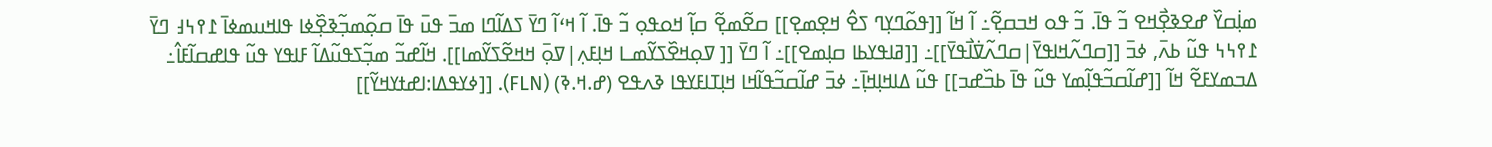ߘߊ߲߭ߛߌ߰ ߝߐߢߐ߲߯ߞߐ ߏ߬ ߟߊ߫. ߏ߬ ߟߋ ߞߏߛߐ߲߬߸ ߊ߬ ߞߊ߬ [[ߟߋ߬ߣߌ߲ߣ ߖߐ߮ ߞߐ߲ߘߐ߲]] ߛߐ߬ߘߐ߲߬ ߛߊ߲߬ ߞߋߟߋ߲ ߏ߬ ߟߊ߫. ߊ߬ ߞߵߊ߬ ߣߌ߫ ߖߡߊ߬ߣߊ ߘߏ߫ ߟߎ߫ ߟߊ߫ ߛߋ߲߬ߘߏ߲߬ߢߐ߲߰ߦߊ ߟߊߞߎߘߦߊ߫ ߁߉߆߃ ߣߌ߫ ߁߉߆߆ ߟߎ߬ ߕߍ߫, ߦߏ߫ [[ߛߣߍ߬ߞߊߟߌ߫|ߛߣߍ߬ߜ߭ߊ߯ߟߌ߫]]߸ [[ߥߊߟߌߕߊ ߛߊ߲ߘߐ]]߸ ߊ߬ ߣߌ߫ [[ ߜߋ߲ߞߐ߰ߖߌ߬ߘߺߊ ߞߊ߲ߓߍ߲|ߜߋ߲߫ ߞߞߐ߬ߖߌ߬ߘߊ]]. ߞߊ߬ߝߏ߬ ߘߏ߲߬ߖߟߎ߬ߡߊ߬ ߓߊߟߌ ߟߎ߬ ߟߊߝߛߊ߬ߓߊ߮߸ ߡߏߘߌߓߐ߬ ߞߊ߬ [[ߝߊ߬ߛߏ߬ߟߊ߲߬ߘߌ ߟߎ߬ ߟߊ߫ ߕߏ߰ߝߏ]] ߟߎ߬ ߡߊߞߊ߲ߞߊ߲߫߸ ߦߏ߫ ߝߊ߬ߛߏ߬ߟߊ߬ߞߊ ߞߊ߲ߠߊߓߌߟߊ ߢߍߟߐ (ߝ.ߞ.ߢ) (FLN). [[ߦߌߟߡߊ:ߊߝߙߌߞߌ߬]]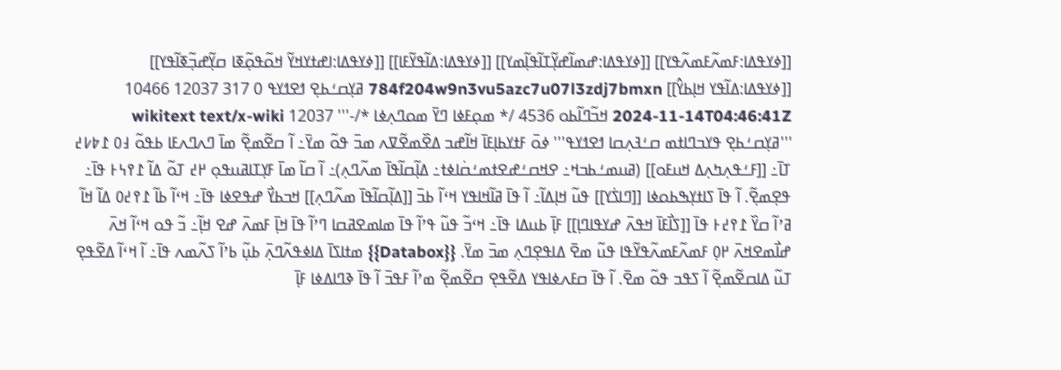[[ߦߌߟߡߊ:ߓߘߍ߬ߓߘߍ߬ߟߌ]] [[ߦߌߟߡߊ:ߝߘߊ߬ߝߌ߲߬ߠߊ߬ߟߊ߲߬ߘߌ]] [[ߦߌߟߡߊ:ߡߊ߬ߟߌ߬ߓߊ]] [[ߦߌߟߡߊ:ߊߝߙߌߞߌ߬ ߞߋ߬ߟߋ߲߬ߧߊ ߛߌ߲߬ߝߏ߲߬ߧߊ߬ߟߌ]] [[ߦߌߟߡߊ:ߡߊ߬ߟߌ ߞߊ߲ߕߌ߮]] 784f204w9n3vu5azc7u07l3zdj7bmxn ߥߌ߲ߛߑߕߐ߲ ߗߐߗߌߟ 0 317 12037 10466 2024-11-14T04:46:41Z ߞߏ߬ߣߊ߬ߕߋ 4536 /* ߘߋ߲ߓߦߊ ߣߌ߫ ߘߋߣߍ߲ߦߊ */-''' 12037 wikitext text/x-wiki '''ߥߌ߲ߛߑߕߐ߲ ߟߌߏߣߊߙߘ ߛߑߔߍ߲ߛߊ ߗߐߗߌߟ''' ߦߋ߫ ߓߙߌߕߊ߲ߓߊ߫ ߞߊ߬ߝߏ ߡߐ߰ߘߐ߬ߜߍ ߘߏ߫ ߟߋ߬ ߘߌ߫߸ ߊ߬ ߛߐ߬ߘߐ߲߬ ߘߊ߫ ߣߍߣߍߓߊ ߕߟߋ߬ ߃߀ ߁߈߇߄ ߠߊ߫߸ [[ߓߑߟߍ߲ߤߍ߲ߡ ߞߎߓߋ]] (ߥߎߘߑߕߏߞ߸ ߐߞߛߑߝߐߙߘߑߛ߭ߊߦߙ߸ ߡߊ߲߬ߛߊ߬ߟߊ߫ ߘߍ߬ߣߍ߲)߸ ߊ߬ ߛߊ߬ ߘߊ߫ ߓߌ߲ߠߊߥߎߟߋ߲ ߂߄ ߠߋ߬ ߡߊ߬ ߁߉߆߅ ߟߊ߫߸ ߟߐ߲ߘߐ߲߬. ߊ߬ ߟߊ߫ ߖߊߙߌ߲ߒߕߋߦߊ [[ߣߊߖ߭ߌ]] ߟߎ߬ ߞߊ߲ߡߊ߬߸ ߊ߬ ߟߊ߫ ߥߊ߬ߞߊߟߌ ߞߵߊ߬ ߕߏ߫ [[ߡߊ߲߬ߛߊ߬ߟߊ߫ ߘߍ߬ߣߍ߲]] ߞߏߕߌ߯ ߝߟߐߦߊ ߟߊ߫߸ ߞߵߊ߬ ߕߊ߬ ߁߉߄߀ ߡߊ߬ ߞߊ߬ ߥߴߊ߬ ߛߌ߰ ߁߉߄߅ ߟߊ߫ [[ߖߊ߯ߓߊ߫ ߞߟߍ߫ ߝߌߟߊߣߊ߲]] ߓߊ߲߫ ߕߎߡߊ ߟߊ߫߸ ߞߵߏ߬ ߟߎ߬ ߟߴߊ߬ ߟߊ߫ ߘߊߘߐߥߛߊ ߣߴߊ߬ ߟߊ߫ ߞߊ߲߫ ߓߘߍ߫ ߝߐ ߞߊ߲߬߸ ߏ߬ ߟߋ ߞߵߊ߬ ߞߍ߫ ߝߊ߯ߘߐߞߍ߫ ߂߀߲ ߓߘߍ߬ߓߘߍ߬ߟߌ߬ߟߊ ߟߎ߬ ߘߐ߫ ߡߊߟߐ߲ߣߍ߲ ߘߏ߫ ߘߌ߫. {{Databox}} ߘߙߊߖߊ߫ ߡߊߦߟߍ߬ߣߍ߲߫ ߕߎ߲߬ ߕߴߊ߬ ߖߍ߬ߘߍ ߟߊ߫߸ ߊ߬ ߞߵߊ߬ ߡߐ߬ߟߐ߲ ߠߎ߬ ߡߊߛߐ߬ߘߐ߲߬ ߊ߬ ߖߟߏ ߟߋ߬ ߘߐ߫. ߊ߬ ߟߊ߫ ߛߓߍߦߊߟߌ ߡߐ߬ߟߐ߲ ߛߐ߬ߘߐ߲߬ ߘߴߊ߬ ߓߟߏ߫ ߊ߬ ߟߊ߫ ߢߣߊߡߦߊ ߓߊ߲߫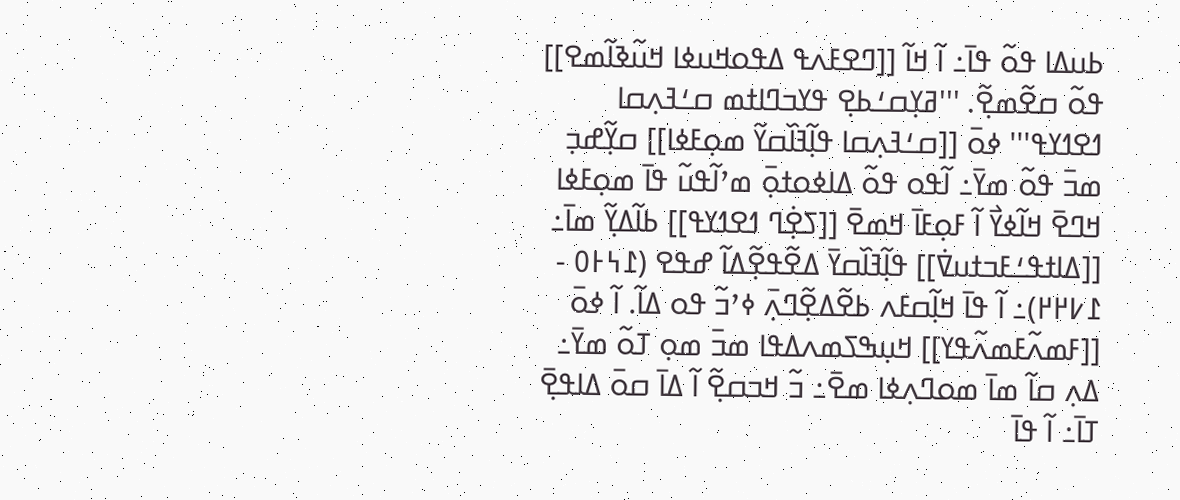ߕߎߡߊ ߟߋ߬ ߟߊ߫߸ ߊ߬ ߞߊ߬ [[ߣߐߓߍߟ ߡߟߋߞߎߦߊ ߞߎ߬ߢߊ߬ߘߐ]] ߟߋ߬ ߛߐ߬ߘߐ߲߬. '''ߥߌ߲ߛߑߕߐ߲ ߟߌߏߣߊߙߘ ߛߑߔߍ߲ߛߊ ߗߐߗߌߟ''' ߦߋ߫ [[ߛߑߔߍ߲ߛߊ ߟߊ߲߬ߔߊ߰ߛߌ߬ ߘߋ߲ߓߦߊ]] ߛߌ߲߬ߝߏ߲ ߘߏ߫ ߟߋ߬ ߘߌ߫߸ ߊ߬ߟߋ ߟߋ߬ ߡߊߦߋߙߋ߲߫ ߘߴߊ߬ߟߎ߬ ߟߊ߫ ߘߋ߲ߓߦߊ ߞߣߐ߫ ߞߊ߬ߦߌ߯ ߊ߬ ߓߋ߲ߓߊ߫ ߞߘߐ߫ [[ߖߐ߲߭ߣ ߗߐߗߌߟ]] ߕߊ߬ߡߌ߲߬ ߘߊ߫߸ [[ߡߊߙߟߑߓߏߙߎߜ߭]] ߟߊ߲߬ߔߊ߰ߛߌ߫ ߡߐ߬ߟߐ߲߬ߡߊ߬ ߝߟߐ (߁߆߅߀ - ߁߇߂߂)߸ ߊ߬ ߟߊ߫ ߞߊ߲߬ߛߓߍ ߕߐ߬ߡߐ߲߬ߣߍ߲߫ ߦߴߏ߬ ߟߋ ߡߊ߬. ߊ߬ ߦߋ߫ [[ߓߘߍ߬ߓߘߍ߬ߟߌ]] ߞߎ߲ߒߖߘߍߡߟߊ ߘߏ߫ ߘߋ߲ ߠߋ߬ ߘߌ߫߸ ߡߍ߲ ߛߊ߬ ߘߊ߫ ߘߋߣߍ߲ߦߊ ߘߐ߫߸ ߏ߬ ߞߏߛߐ߲߬ ߊ߬ ߡߊ߫ ߛߋ߫ ߡߊߟߐ߲߫ ߠߊ߫߸ ߊ߬ ߟߊ߫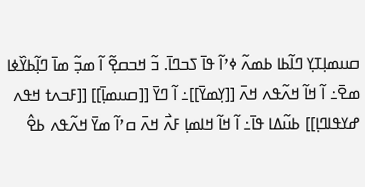ߛߎߘߊ߲ߠߌ߲ ߣߊ߬ߕߊ ߕߘߍ߬ ߦߴߊ߬ ߟߊ߫ ߖߏߣߊ߫. ߏ߬ ߞߏߛߐ߲߬ ߊ߬ ߘߏ߲߬ ߘߊ߫ ߣߊ߲߬ߕߌ߰ߦߊ ߘߐ߫߸ ߊ߬ ߞߊ߬ ߞߍ߬ߟߍ ߞߍ߫ [[ߌ߲ߘߌ߫]]߸ ߊ߬ ߣߌ߫ [[ߛߎߘߊ߲߫]] [[ߓߏߍߙ ߞߟߍ ߝߌߟߊߣߊ߲]] ߕߎ߬ߡߊ ߟߊ߫߸ ߊ߬ ߞߊ߬ ߞߊߘߊ߲ ߓߍ߯ ߞߍ߫ ߛߴߊ߬ ߘߌ߫ ߞߍ߬ߟߍ ߕߐ߮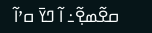ߛߐ߬ߘߐ߲߬߸ ߊ߬ ߣߌ߫ ߛߴߊ߬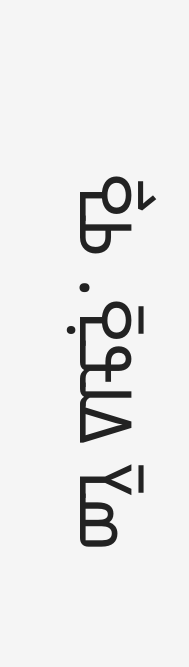ߘߌ߫ ߡߊߟߐ߲߫. ߕߐ߯